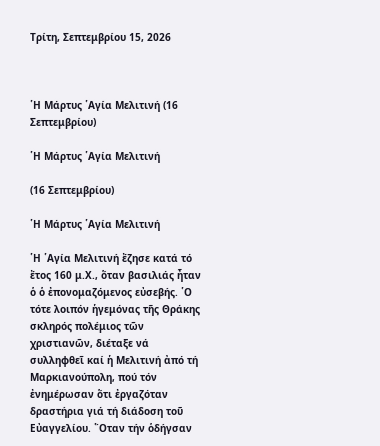Τρίτη, Σεπτεμβρίου 15, 2026



῾Η Μάρτυς ῾Αγία Μελιτινή (16 Σεπτεμβρίου)

῾Η Μάρτυς ῾Αγία Μελιτινή

(16 Σεπτεμβρίου)

῾Η Μάρτυς ῾Αγία Μελιτινή

῾Η ῾Αγία Μελιτινή ἔζησε κατά τό ἔτος 160 μ.Χ., ὅταν βασιλιάς ἦταν ὁ ὁ ἐπονομαζόμενος εὐσεβής. ῾Ο τότε λοιπόν ἡγεμόνας τῆς Θράκης  σκληρός πολέμιος τῶν χριστιανῶν, διέταξε νά συλληφθεῖ καί ἡ Μελιτινή ἀπό τή Μαρκιανούπολη, πού τόν ἐνημέρωσαν ὅτι ἐργαζόταν δραστήρια γιά τή διάδοση τοῦ Εὐαγγελίου. ῞Οταν τήν ὁδήγσαν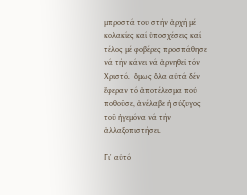μπροστά του στήν ἀρχή μέ κολακίες καί ὑποσχέσεις καί τέλος μέ φοβέρες προσπάθησε νά τήν κάνει νά ἀρνηθεῖ τόν Χριστό.  ὅμως ὅλα αὐτά δέν ἔφεραν τό ἀποτέλεσμα πού ποθοῦσε, ἀνέλαβε ἡ σύζυγος τοῦ ἡγεμόνα νά τήν ἀλλαξοπιστήσει.

Γι' αὐτό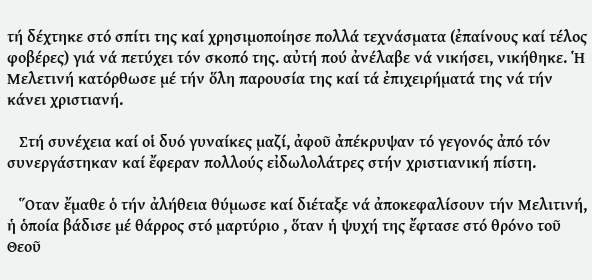τή δέχτηκε στό σπίτι της καί χρησιμοποίησε πολλά τεχνάσματα (ἐπαίνους καί τέλος φοβέρες) γιά νά πετύχει τόν σκοπό της. αὐτή πού ἀνέλαβε νά νικήσει, νικήθηκε. ῾Η Μελετινή κατόρθωσε μέ τήν ὅλη παρουσία της καί τά ἐπιχειρήματά της νά τήν κάνει χριστιανή.

   Στή συνέχεια καί οἱ δυό γυναίκες μαζί, ἀφοῦ ἀπέκρυψαν τό γεγονός ἀπό τόν  συνεργάστηκαν καί ἔφεραν πολλούς εἰδωλολάτρες στήν χριστιανική πίστη.

   ῞Οταν ἔμαθε ὁ τήν ἀλήθεια θύμωσε καί διέταξε νά ἀποκεφαλίσουν τήν Μελιτινή, ἡ ὁποία βάδισε μέ θάρρος στό μαρτύριο , ὅταν ἡ ψυχή της ἔφτασε στό θρόνο τοῦ Θεοῦ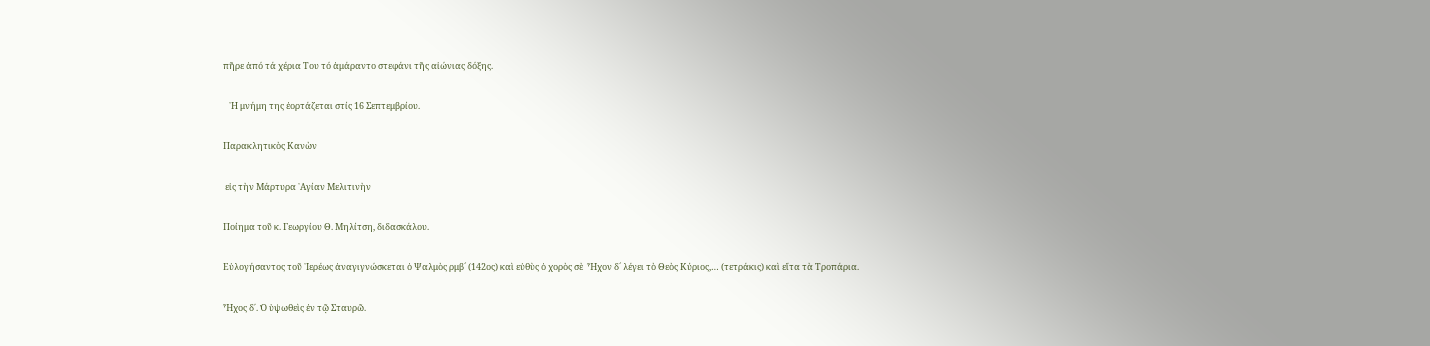πῆρε ἀπό τά χέρια Του τό ἀμάραντο στεφάνι τῆς αἰώνιας δόξης.

   ῾Η μνήμη της ἐορτάζεται στίς 16 Σεπτεμβρίου.

Παρακλητικὸς Κανὼν

 εἰς τὴν Μάρτυρα ῾Αγίαν Μελιτινὴν

Ποίημα τοῦ κ. Γεωργίου Θ. Μηλίτση, διδασκάλου.

Εὐλογήσαντος τοῦ ῾Ιερέως ἀναγιγνώσκεται ὁ Ψαλμὸς ρμβ´ (142ος) καὶ εὐθὺς ὁ χορὸς σὲ  Ἦχον δ´ λέγει τὸ Θεὸς Κύριος,… (τετράκις) καὶ εἴτα τὰ Τροπάρια.

Ἦχος δ΄. Ὁ ὑψωθεὶς ἐν τῷ Σταυρῶ.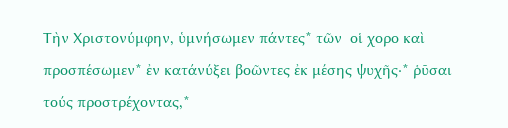Τὴν Χριστονύμφην, ὑμνήσωμεν πάντες* τῶν  οἱ χορο καὶ προσπέσωμεν* ἐν κατάνύξει βοῶντες ἐκ μέσης ψυχῆς·* ῥῦσαι τούς προστρέχοντας,*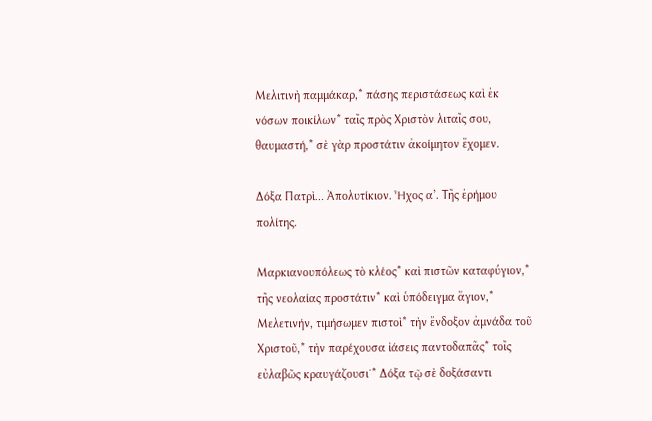Μελιτινὴ παμμάκαρ,* πάσης περιστάσεως καὶ ἐκ νόσων ποικίλων* ταῖς πρὸς Χριστὸν λιταῖς σου, θαυμαστή,* σὲ γὰρ προστάτιν ἀκοίμητον ἔχομεν.

Δόξα Πατρὶ… Ἀπολυτίκιον. Ἦχος α’. Τῆς ἐρήμου πολίτης.

Μαρκιανουπόλεως τὸ κλέος* καὶ πιστῶν καταφύγιον,* τῆς νεολαίας προστάτιν* καὶ ὑπόδειγμα ἅγιον,* Μελετινήν, τιμήσωμεν πιστοὶ* τὴν ἔνδοξον ἀμνάδα τοῦ Χριστοῦ,* τὴν παρέχουσα ἰάσεις παντοδαπᾶς* τοῖς εὐλαβῶς κραυγάζουσι˙* Δόξα τῷ σὲ δοξάσαντι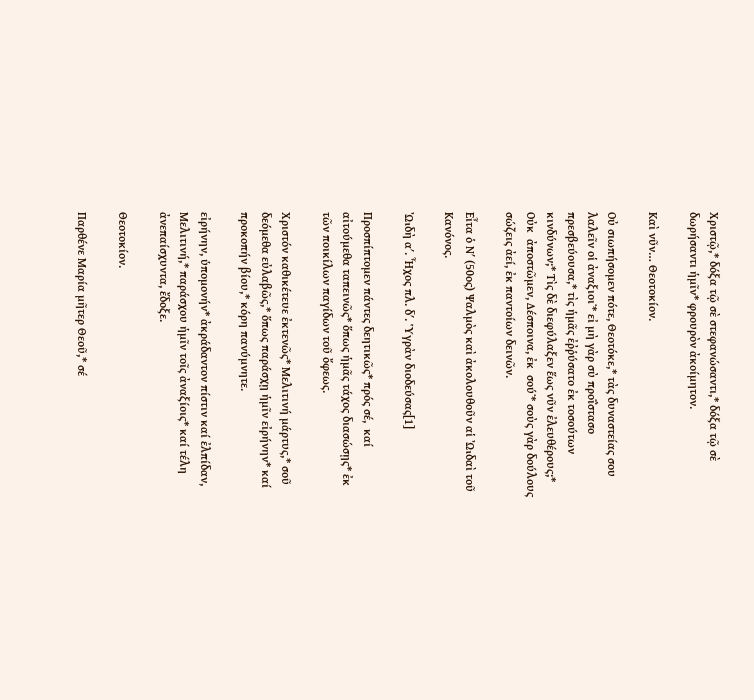Χριστῷ,* δόξα τῷ σὲ στεφανώσαντι,* δόξα τῷ σὲ δωρήσαντι ἡμῖν* φρουρὸν ἀκοίμητον.

Καὶ νῦν… Θεοτοκίον.

Οὐ σιωπήσομεν πότε, Θεοτόκε,* τὰς δυναστείας σου λαλεῖν οἱ ἀναξιοι˙* εἰ μὴ γὰρ σὺ προΐστασο πρεσβεύουσα,* τὶς ἡμᾶς ἐῤῥύσατο ἐκ τοσούτων κινδύνων;* Τὶς δὲ διεφύλαξεν ἕως νῦν ἐλευθέρους;* Οὐκ  ἀποστῶμεν, Δέσποινα, ἐκ  σού˙* σοὺς γὰρ δούλους σώζεις ἀεί, ἐκ παντοίων δεινῶν.

Εἶτα ὁ Νʹ (50ος) Ψαλμὸς καὶ ἀκολουθοῦν αἱ ᾨδαὶ τοῦ Κανόνος.

ᾨδὴ αʹ. Ἦχος πλ. δʹ. Ὑγρὰν διοδεύσας[1]

Προσπίπτομεν πάντες δεητικῶς* πρός σέ,  καί αἰτούμεθα ταπεινῶς* ὅπως ἡμᾶς τάχος διασώσῃς* ἐκ τῶν ποικίλων παγίδων τοῦ ὄφεως.

Χριστόν καθικέτευε ἐκτενῶς* Μελιτινή μάρτυς,* σοῦ δεόμεθα εὐλαβῶς,* ὅπως παράσχῃ ἡμῖν εἰρήνην* καί προκοπήν βίου,* κόρη πανύμνητε.

εἰρήνην, ὑπομονήν* ἀκράδαντον πίστιν καί ἐλπίδαν, Μελιτινή,* παράσχου ἡμῖν τοῖς ἀναξίοις* καί τέλη ἀνεπαίσχυντα, ἔδοξε.

Θεοτοκίον.

Παρθένε Μαρία μῆτερ Θεοῦ,* σέ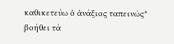καθικετεύω ὁ ἀνάξιος ταπεινῶς* βοήθει τά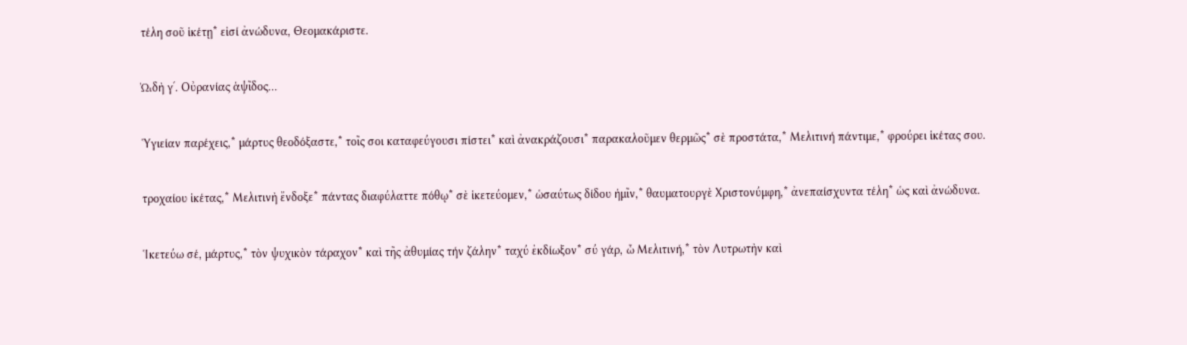τέλη σοῦ ἱκέτῃ* εἰσί ἀνώδυνα, Θεομακάριστε.

ᾨδὴ γʹ. Οὐρανίας ἁψῖδος…

῾Υγιείαν παρέχεις,* μάρτυς θεοδόξαστε,* τοῖς σοι καταφεύγουσι πίστει* καὶ ἀνακράζουσι* παρακαλοῦμεν θερμῶς* σὲ προστάτα,* Μελιτινή πάντιμε,* φρούρει ἱκέτας σου.

τροχαίου ἱκέτας,* Μελιτινὴ ἔνδοξε* πάντας διαφύλαττε πόθῳ* σὲ ἱκετεύομεν,* ὡσαύτως δίδου ἡμῖν,* θαυματουργὲ Χριστονύμφη,* ἀνεπαίσχυντα τέλη* ὡς καὶ ἀνώδυνα.

῾Ικετεύω σέ, μάρτυς,* τὸν ψυχικὸν τάραχον* καὶ τῆς ἀθυμίας τήν ζάλην* ταχύ ἐκδίωξον* σύ γάρ, ὦ Μελιτινή,* τὸν Λυτρωτὴν καὶ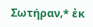Σωτήραν,* ἐκ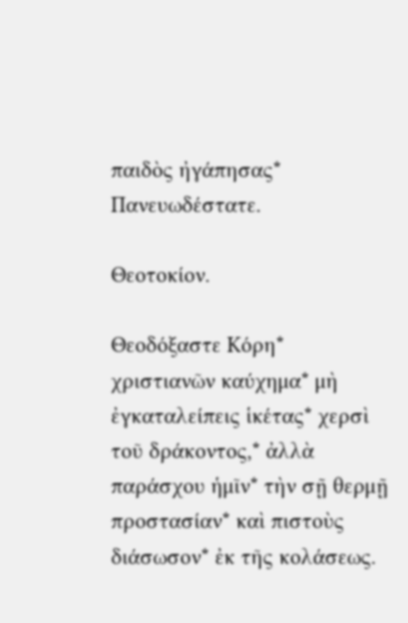παιδὸς ἠγάπησας* Πανευωδέστατε.

Θεοτοκίον.

Θεοδόξαστε Κόρη* χριστιανῶν καύχημα* μὴ ἐγκαταλείπεις ἱκέτας* χερσὶ τοῦ δράκοντος,* ἀλλὰ παράσχου ἡμῖν* τὴν σῇ θερμῇ προστασίαν* καὶ πιστοὺς διάσωσον* ἐκ τῆς κολάσεως.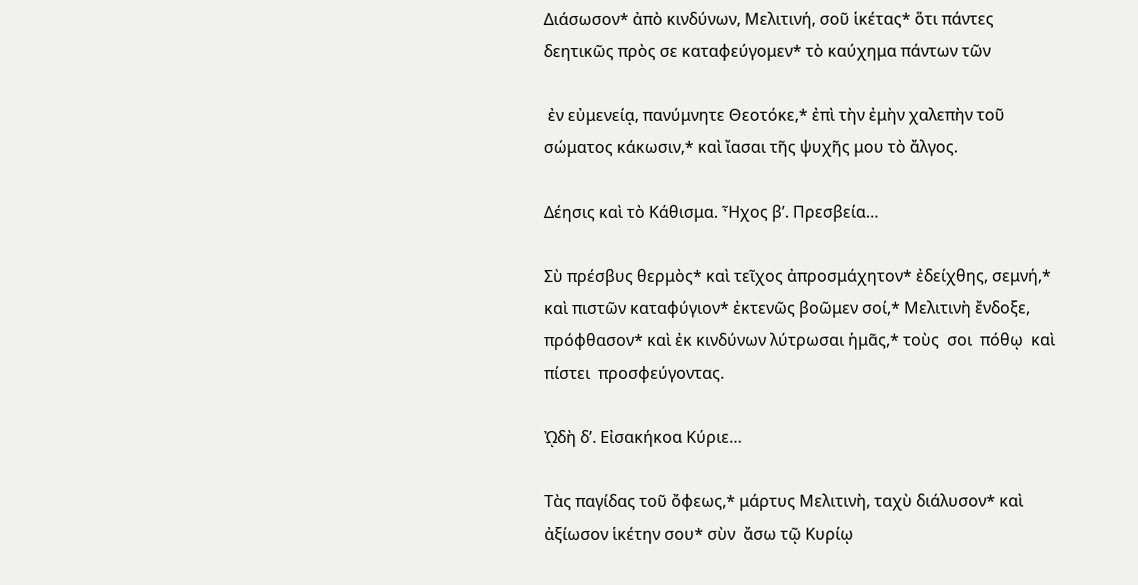Διάσωσον* ἀπὸ κινδύνων, Μελιτινή, σοῦ ἱκέτας* ὅτι πάντες δεητικῶς πρὸς σε καταφεύγομεν* τὸ καύχημα πάντων τῶν

 ἐν εὐμενείᾳ, πανύμνητε Θεοτόκε,* ἐπὶ τὴν ἐμὴν χαλεπὴν τοῦ σώματος κάκωσιν,* καὶ ἴασαι τῆς ψυχῆς μου τὸ ἄλγος.

Δέησις καὶ τὸ Κάθισμα. Ἦχος βʹ. Πρεσβεία…

Σὺ πρέσβυς θερμὸς* καὶ τεῖχος ἀπροσμάχητον* ἐδείχθης, σεμνή,* καὶ πιστῶν καταφύγιον* ἐκτενῶς βοῶμεν σοί,* Μελιτινὴ ἔνδοξε, πρόφθασον* καὶ ἐκ κινδύνων λύτρωσαι ἡμᾶς,* τοὺς  σοι  πόθῳ  καὶ  πίστει  προσφεύγοντας.

ᾨδὴ δʹ. Εἰσακήκοα Κύριε…

Τὰς παγίδας τοῦ ὄφεως,* μάρτυς Μελιτινὴ, ταχὺ διάλυσον* καὶ ἀξίωσον ἱκέτην σου* σὺν  ἄσω τῷ Κυρίῳ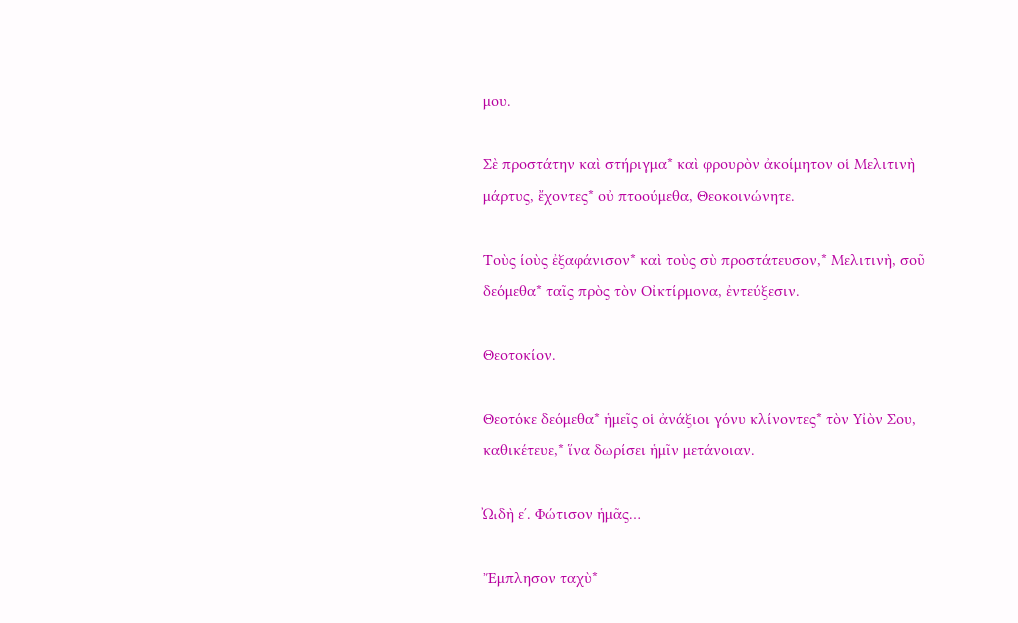μου.

Σὲ προστάτην καὶ στήριγμα* καὶ φρουρὸν ἀκοίμητον οἱ Μελιτινὴ μάρτυς, ἔχοντες* οὐ πτοούμεθα, Θεοκοινώνητε.

Τοὺς ίοὺς ἐξαφάνισον* καὶ τοὺς σὺ προστάτευσον,* Μελιτινὴ, σοῦ δεόμεθα* ταῖς πρὸς τὸν Οἰκτίρμονα, ἐντεύξεσιν.

Θεοτοκίον.

Θεοτόκε δεόμεθα* ἡμεῖς οἱ ἀνάξιοι γόνυ κλίνοντες* τὸν Υἰὸν Σου, καθικέτευε,* ἵνα δωρίσει ἡμῖν μετάνοιαν.

ᾨδὴ εʹ. Φώτισον ἡμᾶς…

῎Εμπλησον ταχὺ*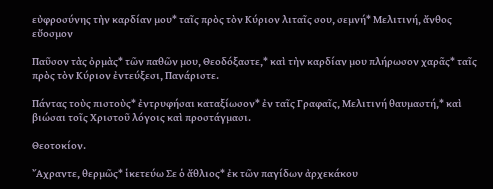εὐφροσύνης τὴν καρδίαν μου* ταῖς πρὸς τὸν Κύριον λιταῖς σου, σεμνή* Μελιτινή, ἄνθος εὔοσμον

Παῦσον τὰς ὀρμὰς* τῶν παθῶν μου, Θεοδόξαστε,* καὶ τὴν καρδίαν μου πλήρωσον χαρᾶς* ταῖς πρὸς τὸν Κύριον ἐντεύξεσι, Πανάριστε.

Πάντας τοὺς πιστοὺς* ἐντρυφήσαι καταξίωσον* ἐν ταῖς Γραφαῖς, Μελιτινή θαυμαστή,* καὶ βιώσαι τοῖς Χριστοῦ λόγοις καὶ προστάγμασι.

Θεοτοκίον.

῎Αχραντε, θερμῶς* ἱκετεύω Σε ὁ ἄθλιος* ἐκ τῶν παγίδων ἀρχεκάκου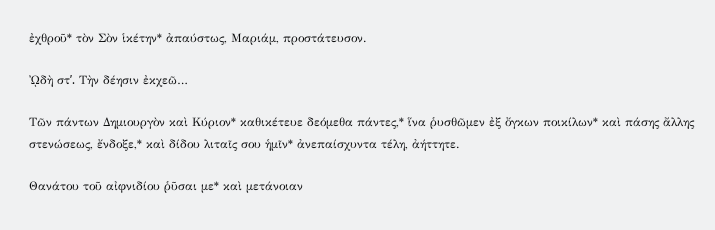ἐχθροῦ* τὸν Σὸν ἱκέτην* ἀπαύστως, Μαριάμ, προστάτευσον.

ᾨδὴ στʹ. Τὴν δέησιν ἐκχεῶ…

Τῶν πάντων Δημιουργὸν καὶ Κύριον* καθικέτευε δεόμεθα πάντες,* ἵνα ῥυσθῶμεν ἐξ ὄγκων ποικίλων* καὶ πάσης ἄλλης στενώσεως, ἔνδοξε,* καὶ δίδου λιταῖς σου ἡμῖν* ἀνεπαίσχυντα τέλη, ἀήττητε.

Θανάτου τοῦ αἰφνιδίου ῥῦσαι με* καὶ μετάνοιαν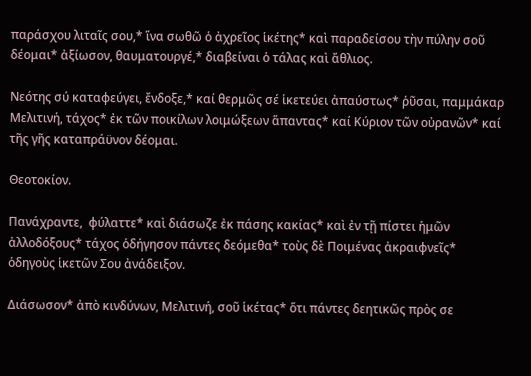παράσχου λιταῖς σου,* ἵνα σωθῶ ὁ ἀχρεῖος ἱκέτης* καὶ παραδείσου τὴν πύλην σοῦ δέομαι* ἀξίωσον, θαυματουργέ,* διαβείναι ὁ τάλας καὶ ἄθλιος.

Νεότης σύ καταφεύγει, ἔνδοξε,* καί θερμῶς σέ ἱκετεύει ἀπαύστως* ῥῦσαι, παμμάκαρ Μελιτινή, τάχος* ἐκ τῶν ποικίλων λοιμώξεων ἅπαντας* καί Κύριον τῶν οὐρανῶν* καί τῆς γῆς καταπράϋνον δέομαι.

Θεοτοκίον.

Πανάχραντε,  φύλαττε* καὶ διάσωζε ἐκ πάσης κακίας* καὶ ἐν τῇ πίστει ἡμῶν ἀλλοδόξους* τάχος ὁδήγησον πάντες δεόμεθα* τοὺς δὲ Ποιμένας ἀκραιφνεῖς* ὁδηγοὺς ἱκετῶν Σου ἀνάδειξον.

Διάσωσον* ἀπὸ κινδύνων, Μελιτινή, σοῦ ἱκέτας* ὅτι πάντες δεητικῶς πρὸς σε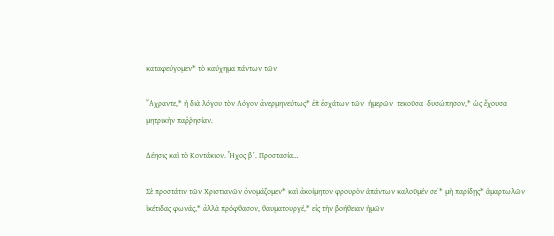καταφεύγομεν* τὸ καύχημα πάντων τῶν

῎Αχραντε,* ἡ διὰ λόγου τὸν Λόγον ἀνερμηνεύτως* ἐπ̉ ἐσχάτων τῶν  ἡμερῶν  τεκοῦσα  δυσώπησον,* ὡς ἔχουσα μητρικὴν παῤῥησίαν.

Δέησις καὶ τὸ Κοντάκιον. Ἦχος β´. Προστασία…

Σὲ προστάτιν τῶν Χριστιανῶν ὀνομάζομεν* καὶ ἀκοίμητον φρουρὸν ἁπάντων καλοῦμέν σε˙* μὴ παρίδῃς* ἁμαρτωλῶν ἱκέτιδας φωνάς,* ἀλλὰ πρόφθασον, θαυματουργέ,* εἰς τὴν βοήθειαν ἡμῶν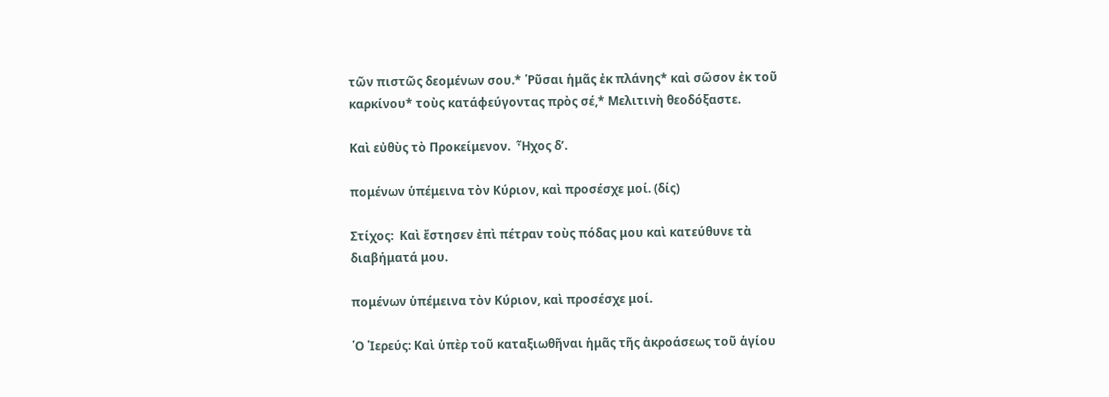τῶν πιστῶς δεομένων σου.* ῾Ρῦσαι ἡμᾶς ἐκ πλάνης* καὶ σῶσον ἐκ τοῦ καρκίνου* τοὺς κατάφεύγοντας πρὸς σέ,* Μελιτινὴ θεοδόξαστε.

Καὶ εὐθὺς τὸ Προκείμενον.  Ἦχος δʹ.

πομένων ὑπέμεινα τὸν Κύριον, καὶ προσέσχε μοί. (δίς)

Στίχος:  Καὶ ἔστησεν ἐπὶ πέτραν τοὺς πόδας μου καὶ κατεύθυνε τὰ διαβήματά μου.

πομένων ὑπέμεινα τὸν Κύριον, καὶ προσέσχε μοί.

῾Ο ῾Ιερεύς: Καὶ ὑπὲρ τοῦ καταξιωθῆναι ἡμᾶς τῆς ἀκροάσεως τοῦ ἁγίου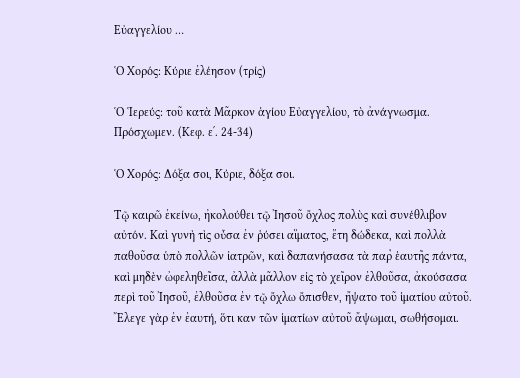Εὐαγγελίου …

῾Ο Χορός: Κύριε ἐλέησον (τρίς)

῾Ο ῾Ιερεύς: τοῦ κατὰ Μᾶρκον ἁγίου Εὐαγγελίου, τὸ ἀνάγνωσμα. Πρόσχωμεν. (Κεφ. εʹ. 24-34)

῾Ο Χορός: Δόξα σοι, Κύριε, δόξα σοι.

Τῷ καιρῶ ἐκείνω, ἠκολούθει τῷ Ἰησοῦ ὄχλος πολὺς καὶ συνέθλιβον αὐτόν. Καὶ γυνὴ τὶς οὖσα ἐν ῥύσει αἵματος, ἔτη δώδεκα, καὶ πολλὰ παθοῦσα ὑπὸ πολλῶν ἰατρῶν, καὶ δαπανήσασα τὰ παρ̉ ἑαυτῆς πάντα, καὶ μηδὲν ὠφεληθεῖσα, ἀλλὰ μᾶλλον εἰς τὸ χεῖρον ἐλθοῦσα, ἀκούσασα περὶ τοῦ Ἰησοῦ, ἐλθοῦσα ἐν τῷ ὄχλω ὄπισθεν, ἤψατο τοῦ ἱματίου αὐτοῦ. Ἔλεγε γὰρ ἐν ἐαυτή, ὅτι καν τῶν ἱματίων αὐτοῦ ἄψωμαι, σωθήσομαι.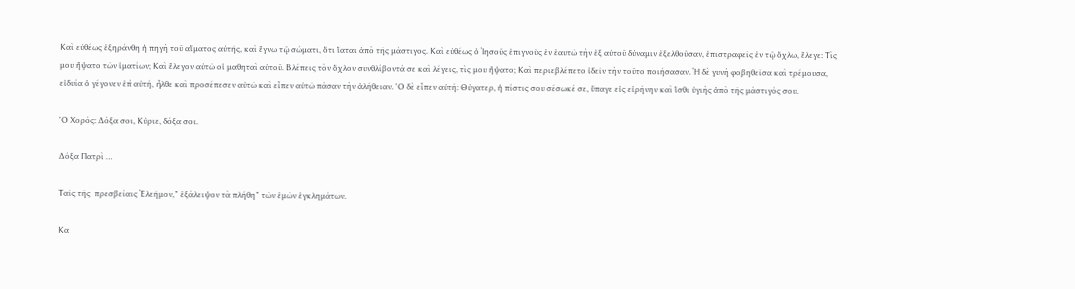Καὶ εὐθέως ἐξηράνθη ἡ πηγὴ τοῦ αἵματος αὐτῆς, καὶ ἔγνω τῷ σώματι, ὅτι ἴαται ἀπὸ τῆς μάστιγος. Καὶ εὐθέως ὁ Ἰησοῦς ἐπιγνοὺς ἐν ἐαυτῶ τὴν ἐξ αὐτοῦ δύναμιν ἐξελθοῦσαν, ἐπιστραφεῖς ἐν τῷ ὄχλω, ἔλεγε: Τὶς μου ἤψατο τῶν ἱματίων; Καὶ ἔλεγον αὐτῶ οἱ μαθηταὶ αὐτοῦ. Βλέπεις τὸν ὄχλον συνθλίβοντά σε καὶ λέγεις, τὶς μου ἤψατο; Καὶ περιεβλέπετο ἰδεῖν τὴν τοῦτο ποιήσασαν. Ἡ δὲ γυνὴ φοβηθεῖσα καὶ τρέμουσα, εἰδυία ὁ γέγονεν ἐπ̉ αὐτή, ἦλθε καὶ προσέπεσεν αὐτῶ καὶ εἶπεν αὐτῶ πάσαν τὴν ἀλήθειαν. ῾Ο δὲ εἶπεν αὐτή: Θύγατερ, ἡ πίστις σου σέσωκέ σε, ὕπαγε εἰς εἰρήνην καὶ ἴσθι ὑγιὴς ἀπὸ τῆς μάστιγός σου.

῾Ο Χορός: Δόξα σοι, Κύριε, δόξα σοι.

Δόξα Πατρὶ …

Ταῖς τῆς  πρεσβείαις Ἐλεῆμον,* ἐξάλειψον τὰ πλήθη* τῶν ἐμῶν ἐγκλημάτων.

Κα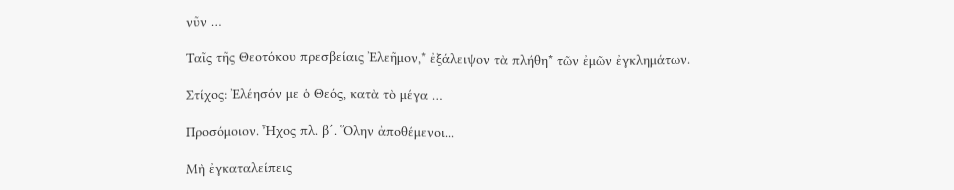νῦν …

Ταῖς τῆς Θεοτόκου πρεσβείαις Ἐλεῆμον,* ἐξάλειψον τὰ πλήθη* τῶν ἐμῶν ἐγκλημάτων.

Στίχος: Ἐλέησόν με ὁ Θεός, κατὰ τὸ μέγα …

Προσόμοιον. Ἦχος πλ. β´. Ὅλην ἀποθέμενοι...

Μὴ ἐγκαταλείπεις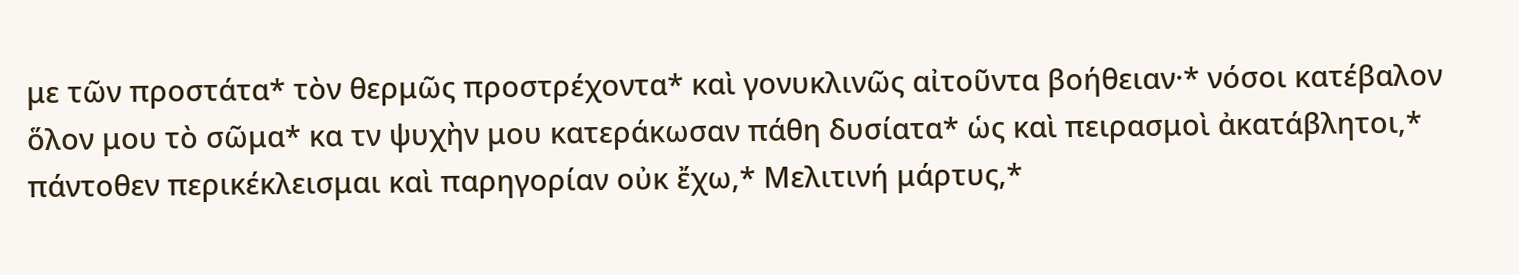με τῶν προστάτα* τὸν θερμῶς προστρέχοντα* καὶ γονυκλινῶς αἰτοῦντα βοήθειαν·* νόσοι κατέβαλον ὅλον μου τὸ σῶμα* κα τν ψυχὴν μου κατεράκωσαν πάθη δυσίατα* ὡς καὶ πειρασμοὶ ἀκατάβλητοι,* πάντοθεν περικέκλεισμαι καὶ παρηγορίαν οὐκ ἔχω,* Μελιτινή μάρτυς,*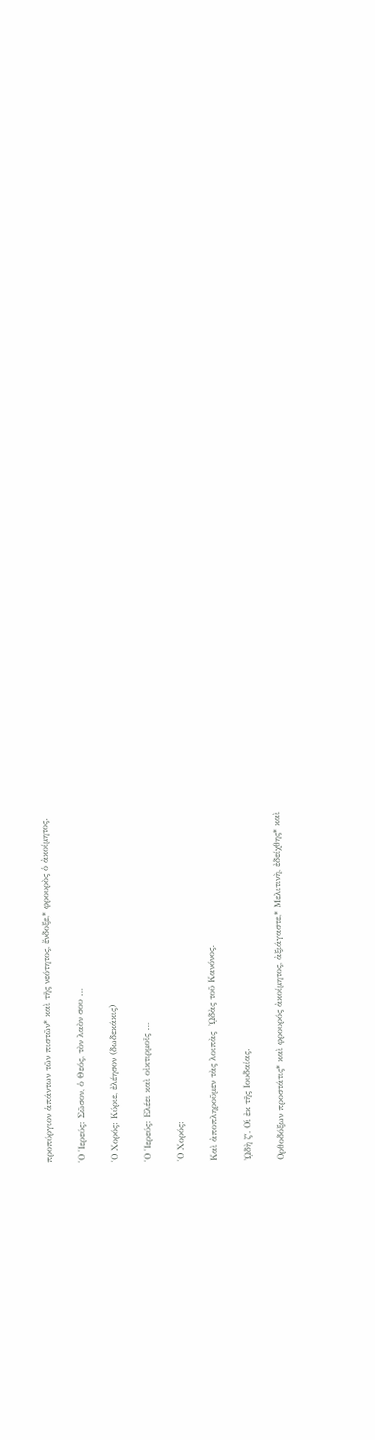προπύργιον ἁπάντων τῶν πιστῶν* καὶ τῆς νεότητος, ἔνδοξε,* φρουρὸς ὁ ἀκοίμητος.

῾Ο ῾Ιερεύς: Σῶσον, ὁ Θεός, τὸν λαὸν σου …

῾Ο Χορός: Κύριε, ἐλέησον (δωδεκάκις)

῾Ο ῾Ιερεύς: Ελέει καὶ οἰκτιρμοῖς …

῾Ο Χορός:

Καὶ ἀποπληροῦμεν τὰς λοιπὰς  ᾨδὰς τοῦ Κανόνος.

ᾨδὴ ζʹ. Οἱ ἐκ τῆς Ιουδαίας.

Ορθοδόξων προστάτις* καὶ φρουρός ἀκοίμητος, ἀξιάγαστε,* Μελιτινὴ, ἐδείχθης* καὶ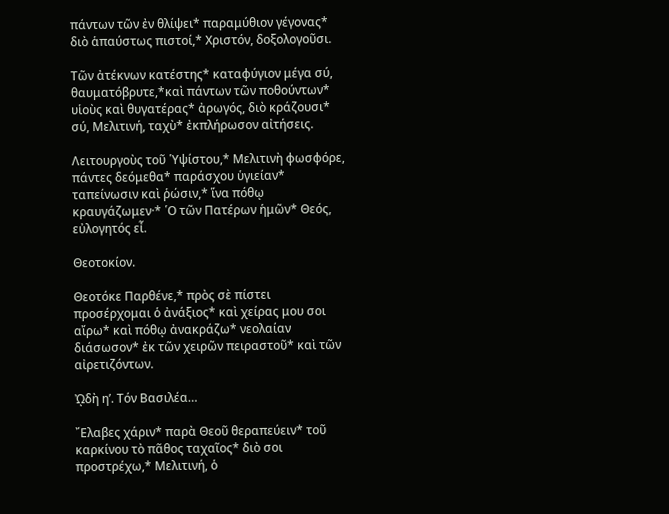πάντων τῶν ἐν θλίψει* παραμύθιον γέγονας* διὸ ἁπαύστως πιστοί,* Χριστόν, δοξολογοῦσι.

Τῶν ἀτέκνων κατέστης* καταφύγιον μέγα σύ, θαυματόβρυτε,*καὶ πάντων τῶν ποθούντων* υἱοὺς καὶ θυγατέρας* ἀρωγός, διὸ κράζουσι* σύ, Μελιτινή, ταχὺ* ἐκπλήρωσον αἰτήσεις.

Λειτουργοὺς τοῦ ῾Υψίστου,* Μελιτινὴ φωσφόρε, πάντες δεόμεθα* παράσχου ὑγιείαν* ταπείνωσιν καὶ ῥώσιν,* ἵνα πόθῳ κραυγάζωμεν·* ῾Ο τῶν Πατέρων ἡμῶν* Θεός, εὐλογητός εἶ.

Θεοτοκίον.

Θεοτόκε Παρθένε,* πρὸς σὲ πίστει προσέρχομαι ὁ ἀνάξιος* καὶ χείρας μου σοι αἴρω* καὶ πόθῳ ἀνακράζω* νεολαίαν διάσωσον* ἐκ τῶν χειρῶν πειραστοῦ* καὶ τῶν αἰρετιζόντων.

ᾨδὴ ηʹ. Τόν Βασιλέα…

῎Ελαβες χάριν* παρὰ Θεοῦ θεραπεύειν* τοῦ καρκίνου τὸ πᾶθος ταχαῖος* διὸ σοι προστρέχω,* Μελιτινή, ὁ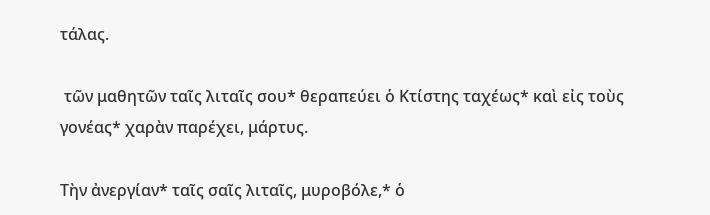τάλας.

 τῶν μαθητῶν ταῖς λιταῖς σου* θεραπεύει ὁ Κτίστης ταχέως* καὶ εἰς τοὺς γονέας* χαρὰν παρέχει, μάρτυς.

Τὴν ἀνεργίαν* ταῖς σαῖς λιταῖς, μυροβόλε,* ὁ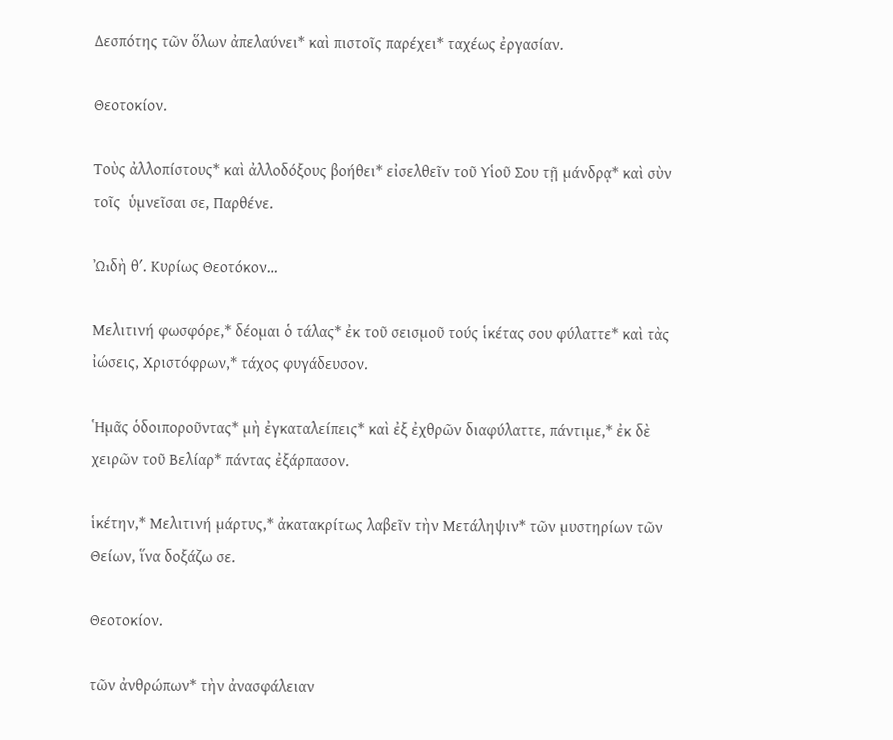Δεσπότης τῶν ὅλων ἀπελαύνει* καὶ πιστοῖς παρέχει* ταχέως ἐργασίαν.

Θεοτοκίον.

Τοὺς ἀλλοπίστους* καὶ ἀλλοδόξους βοήθει* εἰσελθεῖν τοῦ Υἱοῦ Σου τῇ μάνδρᾳ* καὶ σὺν τοῖς  ὑμνεῖσαι σε, Παρθένε.

ᾨδὴ θʹ. Κυρίως Θεοτόκον…

Μελιτινή φωσφόρε,* δέομαι ὁ τάλας* ἐκ τοῦ σεισμοῦ τούς ἱκέτας σου φύλαττε* καὶ τὰς ἰώσεις, Χριστόφρων,* τάχος φυγάδευσον.

῾Ημᾶς ὁδοιποροῦντας* μὴ ἐγκαταλείπεις* καὶ ἐξ ἐχθρῶν διαφύλαττε, πάντιμε,* ἐκ δὲ χειρῶν τοῦ Βελίαρ* πάντας ἐξάρπασον.

ἱκέτην,* Μελιτινή μάρτυς,* ἀκατακρίτως λαβεῖν τὴν Μετάληψιν* τῶν μυστηρίων τῶν Θείων, ἵνα δοξάζω σε.

Θεοτοκίον.

τῶν ἀνθρώπων* τὴν ἀνασφάλειαν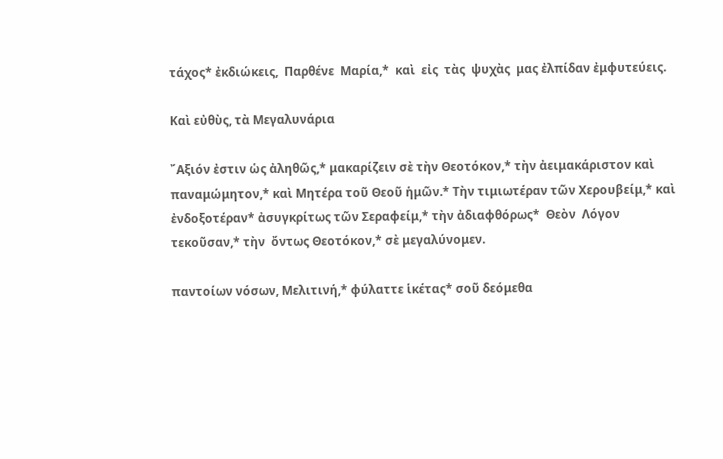τάχος* ἐκδιώκεις,  Παρθένε  Μαρία,*  καὶ  εἰς  τὰς  ψυχὰς  μας ἐλπίδαν ἐμφυτεύεις.

Καὶ εὐθὺς, τὰ Μεγαλυνάρια

῎Αξιόν ἐστιν ὡς ἀληθῶς,* μακαρίζειν σὲ τὴν Θεοτόκον,* τὴν ἀειμακάριστον καὶ παναμώμητον,* καὶ Μητέρα τοῦ Θεοῦ ἡμῶν.* Τὴν τιμιωτέραν τῶν Χερουβείμ,* καὶ ἐνδοξοτέραν* ἀσυγκρίτως τῶν Σεραφείμ,* τὴν ἀδιαφθόρως*  Θεὸν  Λόγον  τεκοῦσαν,* τὴν  ὄντως Θεοτόκον,* σὲ μεγαλύνομεν.

παντοίων νόσων, Μελιτινή,* φύλαττε ἱκέτας* σοῦ δεόμεθα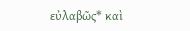εὐλαβῶς* καὶ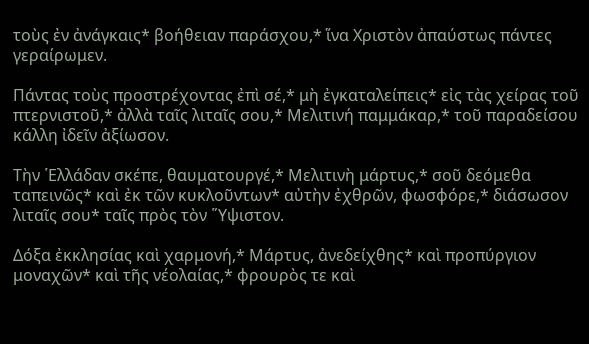τοὺς ἐν ἀνάγκαις* βοήθειαν παράσχου,* ἵνα Χριστὸν ἀπαύστως πάντες γεραίρωμεν.

Πάντας τοὺς προστρέχοντας ἐπὶ σέ,* μὴ ἐγκαταλείπεις* εἰς τὰς χείρας τοῦ πτερνιστοῦ,* ἀλλὰ ταῖς λιταῖς σου,* Μελιτινή παμμάκαρ,* τοῦ παραδείσου κάλλη ἰδεῖν ἀξίωσον.

Τὴν ῾Ελλάδαν σκέπε, θαυματουργέ,* Μελιτινὴ μάρτυς,* σοῦ δεόμεθα ταπεινῶς* καὶ ἐκ τῶν κυκλοῦντων* αὐτὴν ἐχθρῶν, φωσφόρε,* διάσωσον λιταῖς σου* ταῖς πρὸς τὸν ῞Υψιστον.

Δόξα ἐκκλησίας καὶ χαρμονή,* Μάρτυς, ἀνεδείχθης* καὶ προπύργιον μοναχῶν* καὶ τῆς νέολαίας,* φρουρὸς τε καὶ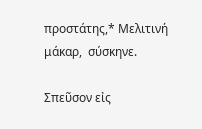προστάτης,* Μελιτινή μάκαρ,  σύσκηνε.

Σπεῦσον εἰς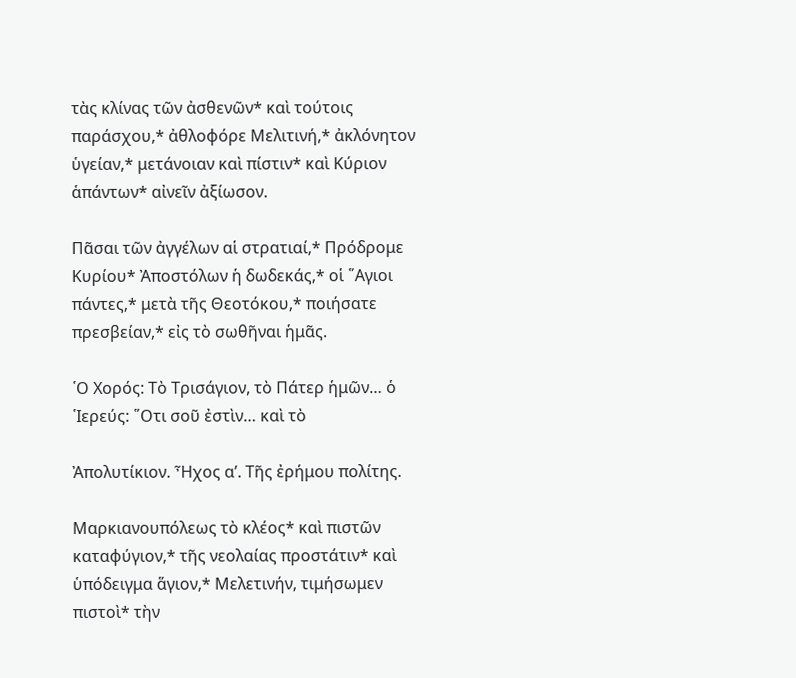τὰς κλίνας τῶν ἀσθενῶν* καὶ τούτοις παράσχου,* ἀθλοφόρε Μελιτινή,* ἀκλόνητον ὑγείαν,* μετάνοιαν καὶ πίστιν* καὶ Κύριον ἁπάντων* αἰνεῖν ἀξίωσον.

Πᾶσαι τῶν ἀγγέλων αἱ στρατιαί,* Πρόδρομε Κυρίου* Ἀποστόλων ἡ δωδεκάς,* οἱ ῞Αγιοι πάντες,* μετὰ τῆς Θεοτόκου,* ποιήσατε πρεσβείαν,* εἰς τὸ σωθῆναι ἡμᾶς.

῾Ο Χορός: Τὸ Τρισάγιον, τὸ Πάτερ ἡμῶν… ὁ ῾Ιερεύς: ῞Οτι σοῦ ἐστὶν… καὶ τὸ

Ἀπολυτίκιον. Ἦχος α’. Τῆς ἐρήμου πολίτης.

Μαρκιανουπόλεως τὸ κλέος* καὶ πιστῶν καταφύγιον,* τῆς νεολαίας προστάτιν* καὶ ὑπόδειγμα ἅγιον,* Μελετινήν, τιμήσωμεν πιστοὶ* τὴν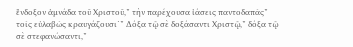ἔνδοξον ἀμνάδα τοῦ Χριστοῦ,* τὴν παρέχουσα ἰάσεις παντοδαπᾶς* τοῖς εὐλαβῶς κραυγάζουσι˙* Δόξα τῷ σὲ δοξάσαντι Χριστῷ,* δόξα τῷ σὲ στεφανώσαντι,*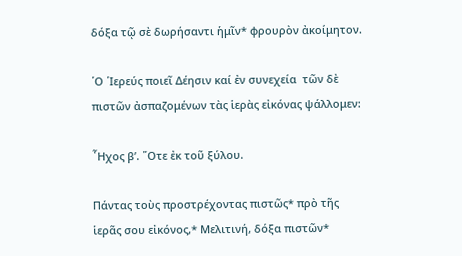δόξα τῷ σὲ δωρήσαντι ἡμῖν* φρουρὸν ἀκοίμητον.

῾Ο ῾Ιερεύς ποιεῖ Δέησιν καί ἐν συνεχεία  τῶν δὲ πιστῶν ἀσπαζομένων τὰς ἱερὰς εἰκόνας ψάλλομεν:

῏Ηχος βʹ. ῞Οτε ἐκ τοῦ ξύλου.

Πάντας τοὺς προστρέχοντας πιστῶς* πρὸ τῆς ἱερᾶς σου εἰκόνος,* Μελιτινή, δόξα πιστῶν*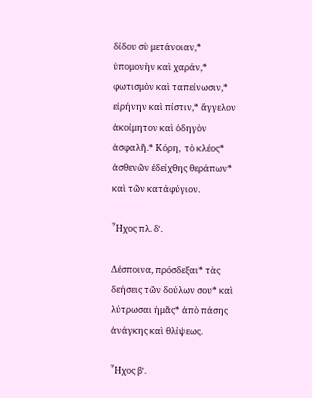δίδου σὺ μετάνοιαν,* ὑπομονὴν καὶ χαράν,* φωτισμὸν καὶ ταπείνωσιν,* εἰρήνην καὶ πίστιν,* ἄγγελον ἀκοίμητον καὶ ὁδηγὸν ἀσφαλῆ.* Κόρη,  τὸ κλέος* ἀσθενῶν ἐδείχθης θεράπων* καὶ τῶν κατάφύγιον.

῏Ηχος πλ. δʹ.

Δέσποινα, πρόσδεξαι* τὰς δεήσεις τῶν δούλων σου* καὶ λύτρωσαι ἡμᾶς* ἀπὸ πάσης ἀνάγκης καὶ θλίψεως.

῏Ηχος βʹ.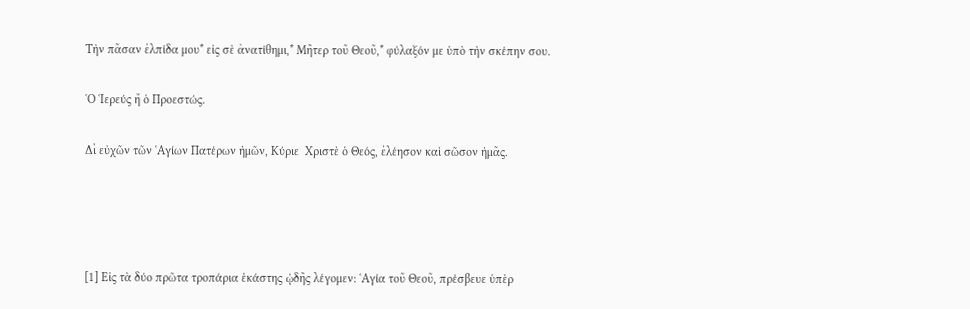Τὴν πᾶσαν ἐλπίδα μου* εἰς σὲ ἀνατίθημι,* Μῆτερ τοῦ Θεοῦ,* φύλαξόν με ὑπὸ τὴν σκέπην σου.

῾Ο ῾Ιερεύς ἤ ὁ Προεστώς.

Δι̉ εὐχῶν τῶν ῾Αγίων Πατέρων ἡμῶν, Κύριε  Χριστὲ ὁ Θεός, ἐλέησον καὶ σῶσον ἡμᾶς.




[1] Εἰς τὰ δύο πρῶτα τροπάρια ἑκάστης ᾠδῆς λέγομεν: ῾Αγία τοῦ Θεοῦ, πρέσβευε ὑπὲρ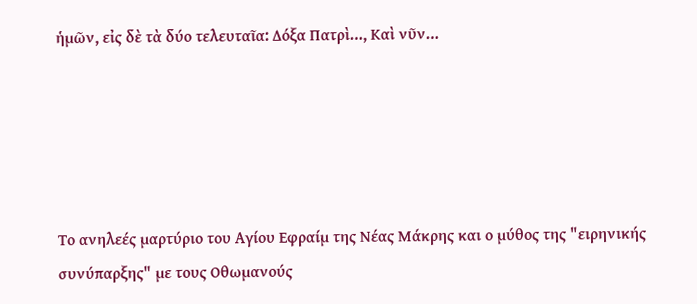ἡμῶν, εἰς δὲ τὰ δύο τελευταῖα: Δόξα Πατρὶ…, Καὶ νῦν…





Το ανηλεές μαρτύριο του Αγίου Εφραίμ της Νέας Μάκρης και ο μύθος της "ειρηνικής συνύπαρξης" με τους Οθωμανούς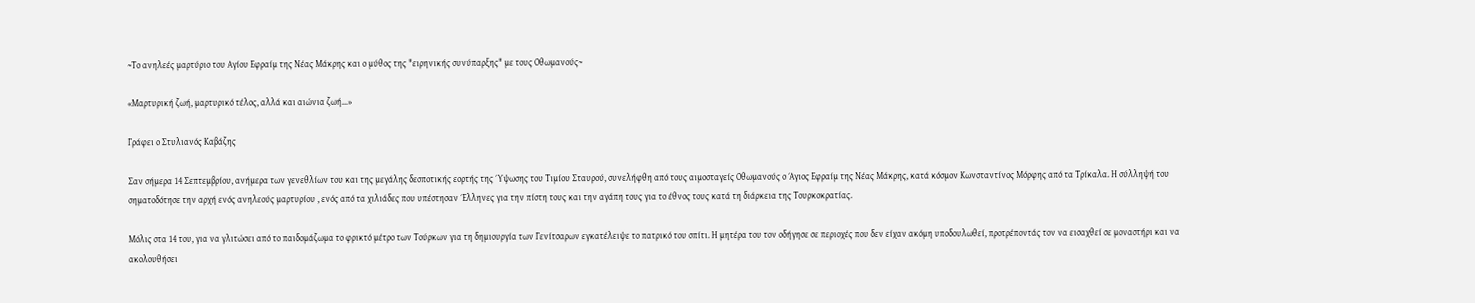~Το ανηλεές μαρτύριο του Αγίου Εφραίμ της Νέας Μάκρης και ο μύθος της "ειρηνικής συνύπαρξης" με τους Οθωμανούς~

«Μαρτυρική ζωή, μαρτυρικό τέλος, αλλά και αιώνια ζωή…»

Γράφει ο Στυλιανός Καβάζης

Σαν σήμερα 14 Σεπτεμβρίου, ανήμερα των γενεθλίων του και της μεγάλης δεσποτικής εορτής της Ύψωσης του Τιμίου Σταυρού, συνελήφθη από τους αιμοσταγείς Οθωμανούς ο Άγιος Εφραίμ της Νέας Μάκρης, κατά κόσμον Κωνσταντίνος Μόρφης από τα Τρίκαλα. Η σύλληψή του σηματοδότησε την αρχή ενός ανηλεούς μαρτυρίου , ενός από τα χιλιάδες που υπέστησαν Έλληνες για την πίστη τους και την αγάπη τους για το έθνος τους κατά τη διάρκεια της Τουρκοκρατίας.

Μόλις στα 14 του, για να γλιτώσει από το παιδομάζωμα το φρικτό μέτρο των Τούρκων για τη δημιουργία των Γενίτσαρων εγκατέλειψε το πατρικό του σπίτι. Η μητέρα του τον οδήγησε σε περιοχές που δεν είχαν ακόμη υποδουλωθεί, προτρέποντάς τον να εισαχθεί σε μοναστήρι και να ακολουθήσει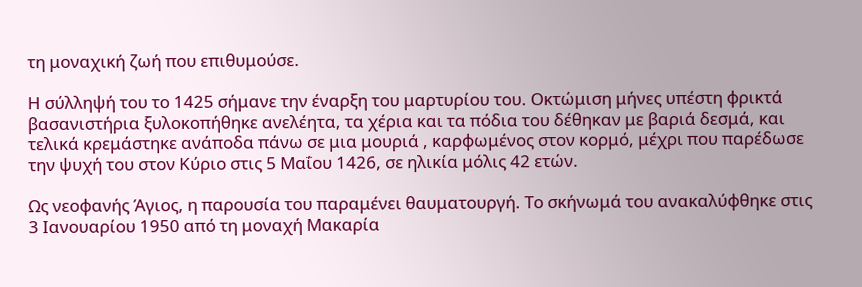τη μοναχική ζωή που επιθυμούσε.

Η σύλληψή του το 1425 σήμανε την έναρξη του μαρτυρίου του. Οκτώμιση μήνες υπέστη φρικτά βασανιστήρια ξυλοκοπήθηκε ανελέητα, τα χέρια και τα πόδια του δέθηκαν με βαριά δεσμά, και τελικά κρεμάστηκε ανάποδα πάνω σε μια μουριά , καρφωμένος στον κορμό, μέχρι που παρέδωσε την ψυχή του στον Κύριο στις 5 Μαΐου 1426, σε ηλικία μόλις 42 ετών.

Ως νεοφανής Άγιος, η παρουσία του παραμένει θαυματουργή. Το σκήνωμά του ανακαλύφθηκε στις 3 Ιανουαρίου 1950 από τη μοναχή Μακαρία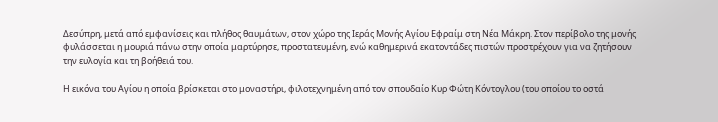Δεσύπρη, μετά από εμφανίσεις και πλήθος θαυμάτων, στον χώρο της Ιεράς Μονής Αγίου Εφραίμ στη Νέα Μάκρη. Στον περίβολο της μονής φυλάσσεται η μουριά πάνω στην οποία μαρτύρησε, προστατευμένη, ενώ καθημερινά εκατοντάδες πιστών προστρέχουν για να ζητήσουν την ευλογία και τη βοήθειά του.

Η εικόνα του Αγίου η οποία βρίσκεται στο μοναστήρι, φιλοτεχνημένη από τον σπουδαίο Κυρ Φώτη Κόντογλου (του οποίου το οστά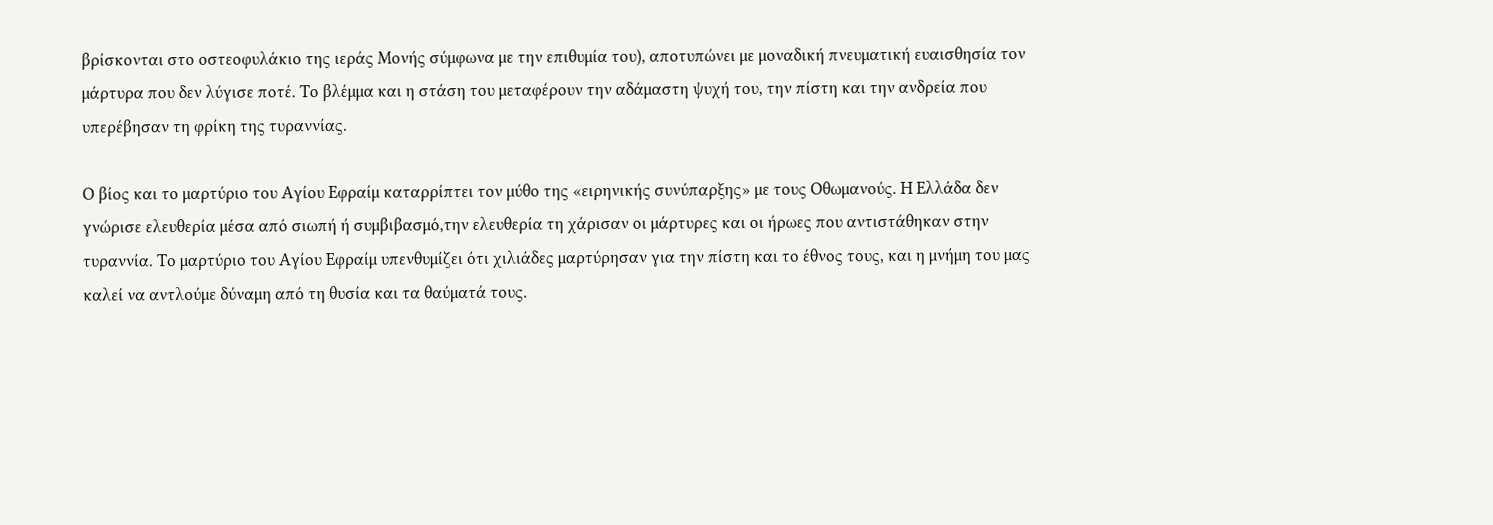βρίσκονται στο οστεοφυλάκιο της ιεράς Μονής σύμφωνα με την επιθυμία του), αποτυπώνει με μοναδική πνευματική ευαισθησία τον μάρτυρα που δεν λύγισε ποτέ. Το βλέμμα και η στάση του μεταφέρουν την αδάμαστη ψυχή του, την πίστη και την ανδρεία που υπερέβησαν τη φρίκη της τυραννίας.

Ο βίος και το μαρτύριο του Αγίου Εφραίμ καταρρίπτει τον μύθο της «ειρηνικής συνύπαρξης» με τους Οθωμανούς. Η Ελλάδα δεν γνώρισε ελευθερία μέσα από σιωπή ή συμβιβασμό,την ελευθερία τη χάρισαν οι μάρτυρες και οι ήρωες που αντιστάθηκαν στην τυραννία. Το μαρτύριο του Αγίου Εφραίμ υπενθυμίζει ότι χιλιάδες μαρτύρησαν για την πίστη και το έθνος τους, και η μνήμη του μας καλεί να αντλούμε δύναμη από τη θυσία και τα θαύματά τους.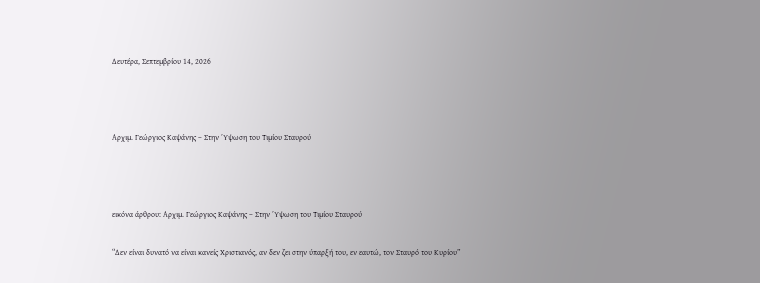Δευτέρα, Σεπτεμβρίου 14, 2026



Αρχιμ. Γεώργιος Καψάνης – Στην Ύψωση του Τιμίου Σταυρού



εικόνα άρθρου: Αρχιμ. Γεώργιος Καψάνης – Στην Ύψωση του Τιμίου Σταυρού

“Δεν είναι δυνατό να είναι κανείς Χριστιανός, αν δεν ζει στην ύπαρξή του, εν εαυτώ, τον Σταυρό του Κυρίου”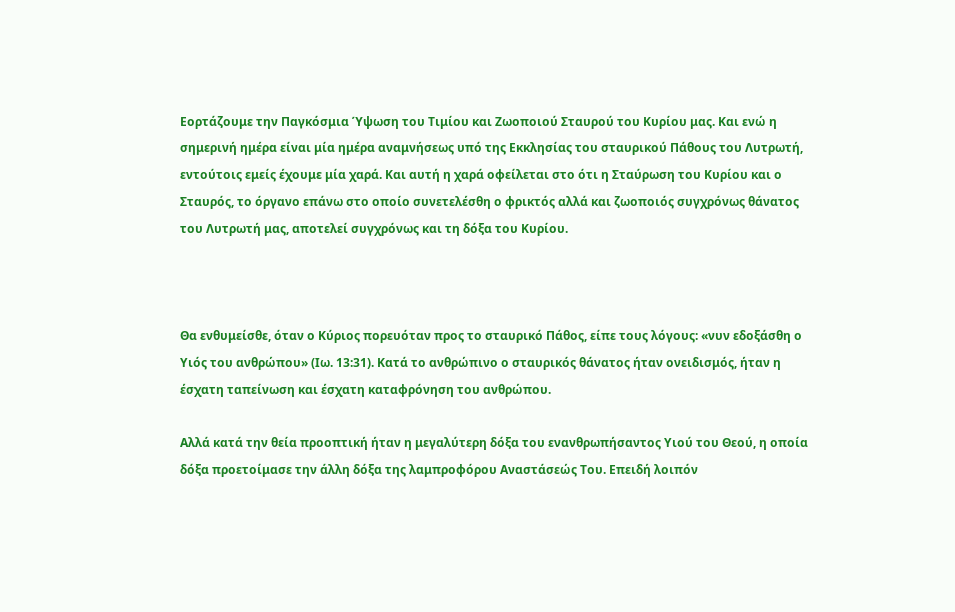Εορτάζουμε την Παγκόσμια Ύψωση του Τιμίου και Ζωοποιού Σταυρού του Κυρίου μας. Και ενώ η σημερινή ημέρα είναι μία ημέρα αναμνήσεως υπό της Εκκλησίας του σταυρικού Πάθους του Λυτρωτή, εντούτοις εμείς έχουμε μία χαρά. Και αυτή η χαρά οφείλεται στο ότι η Σταύρωση του Κυρίου και ο Σταυρός, το όργανο επάνω στο οποίο συνετελέσθη ο φρικτός αλλά και ζωοποιός συγχρόνως θάνατος του Λυτρωτή μας, αποτελεί συγχρόνως και τη δόξα του Κυρίου.



Θα ενθυμείσθε, όταν ο Κύριος πορευόταν προς το σταυρικό Πάθος, είπε τους λόγους: «νυν εδοξάσθη ο Υιός του ανθρώπου» (Ιω. 13:31). Κατά το ανθρώπινο ο σταυρικός θάνατος ήταν ονειδισμός, ήταν η έσχατη ταπείνωση και έσχατη καταφρόνηση του ανθρώπου.

Αλλά κατά την θεία προοπτική ήταν η μεγαλύτερη δόξα του ενανθρωπήσαντος Υιού του Θεού, η οποία δόξα προετοίμασε την άλλη δόξα της λαμπροφόρου Αναστάσεώς Του. Επειδή λοιπόν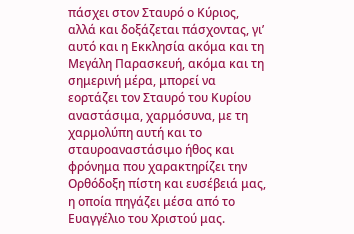πάσχει στον Σταυρό ο Κύριος, αλλά και δοξάζεται πάσχοντας, γι’ αυτό και η Εκκλησία ακόμα και τη Μεγάλη Παρασκευή, ακόμα και τη σημερινή μέρα, μπορεί να εορτάζει τον Σταυρό του Κυρίου αναστάσιμα, χαρμόσυνα, με τη χαρμολύπη αυτή και το σταυροαναστάσιμο ήθος και φρόνημα που χαρακτηρίζει την Ορθόδοξη πίστη και ευσέβειά μας, η οποία πηγάζει μέσα από το Ευαγγέλιο του Χριστού μας.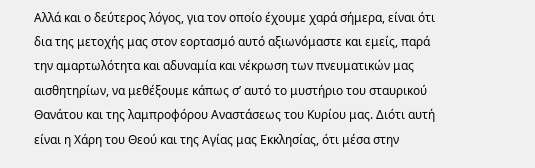Αλλά και ο δεύτερος λόγος, για τον οποίο έχουμε χαρά σήμερα, είναι ότι δια της μετοχής μας στον εορτασμό αυτό αξιωνόμαστε και εμείς, παρά την αμαρτωλότητα και αδυναμία και νέκρωση των πνευματικών μας αισθητηρίων, να μεθέξουμε κάπως σ’ αυτό το μυστήριο του σταυρικού Θανάτου και της λαμπροφόρου Αναστάσεως του Κυρίου μας. Διότι αυτή είναι η Χάρη του Θεού και της Αγίας μας Εκκλησίας, ότι μέσα στην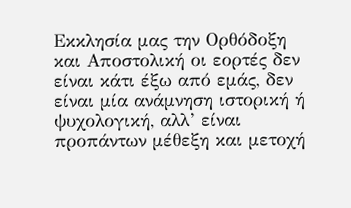Εκκλησία μας την Ορθόδοξη και Αποστολική οι εορτές δεν είναι κάτι έξω από εμάς, δεν είναι μία ανάμνηση ιστορική ή ψυχολογική, αλλ’ είναι προπάντων μέθεξη και μετοχή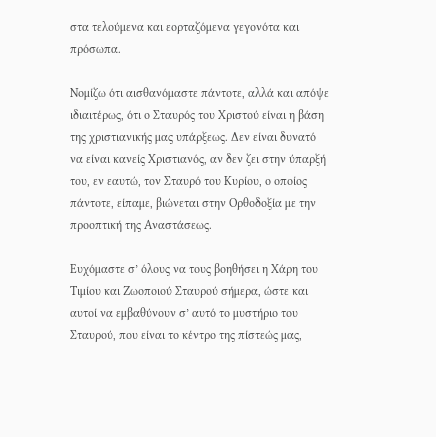στα τελούμενα και εορταζόμενα γεγονότα και πρόσωπα.

Νομίζω ότι αισθανόμαστε πάντοτε, αλλά και απόψε ιδιαιτέρως, ότι ο Σταυρός του Χριστού είναι η βάση της χριστιανικής μας υπάρξεως. Δεν είναι δυνατό να είναι κανείς Χριστιανός, αν δεν ζει στην ύπαρξή του, εν εαυτώ, τον Σταυρό του Κυρίου, ο οποίος πάντοτε, είπαμε, βιώνεται στην Ορθοδοξία με την προοπτική της Αναστάσεως.

Ευχόμαστε σ’ όλους να τους βοηθήσει η Χάρη του Τιμίου και Ζωοποιού Σταυρού σήμερα, ώστε και αυτοί να εμβαθύνουν σ’ αυτό το μυστήριο του Σταυρού, που είναι το κέντρο της πίστεώς μας,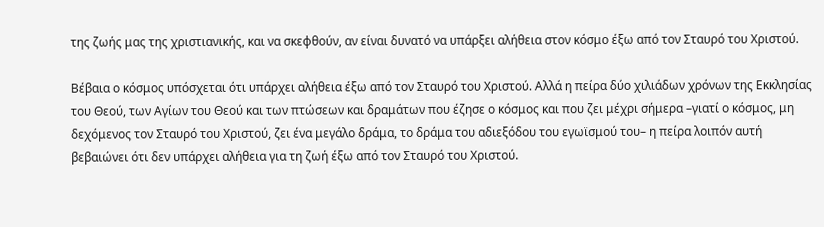της ζωής μας της χριστιανικής, και να σκεφθούν, αν είναι δυνατό να υπάρξει αλήθεια στον κόσμο έξω από τον Σταυρό του Χριστού.

Βέβαια ο κόσμος υπόσχεται ότι υπάρχει αλήθεια έξω από τον Σταυρό του Χριστού. Αλλά η πείρα δύο χιλιάδων χρόνων της Εκκλησίας του Θεού, των Αγίων του Θεού και των πτώσεων και δραμάτων που έζησε ο κόσμος και που ζει μέχρι σήμερα –γιατί ο κόσμος, μη δεχόμενος τον Σταυρό του Χριστού, ζει ένα μεγάλο δράμα, το δράμα του αδιεξόδου του εγωϊσμού του– η πείρα λοιπόν αυτή βεβαιώνει ότι δεν υπάρχει αλήθεια για τη ζωή έξω από τον Σταυρό του Χριστού.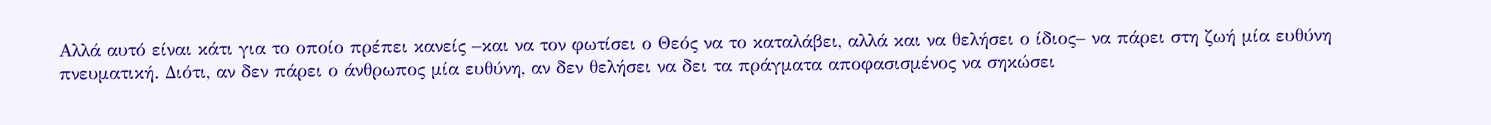Αλλά αυτό είναι κάτι για το οποίο πρέπει κανείς –και να τον φωτίσει ο Θεός να το καταλάβει, αλλά και να θελήσει ο ίδιος– να πάρει στη ζωή μία ευθύνη πνευματική. Διότι, αν δεν πάρει ο άνθρωπος μία ευθύνη, αν δεν θελήσει να δει τα πράγματα αποφασισμένος να σηκώσει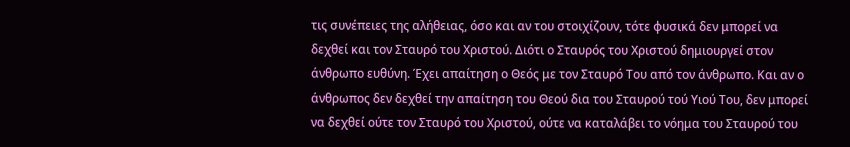τις συνέπειες της αλήθειας, όσο και αν του στοιχίζουν, τότε φυσικά δεν μπορεί να δεχθεί και τον Σταυρό του Χριστού. Διότι ο Σταυρός του Χριστού δημιουργεί στον άνθρωπο ευθύνη. Έχει απαίτηση ο Θεός με τον Σταυρό Του από τον άνθρωπο. Και αν ο άνθρωπος δεν δεχθεί την απαίτηση του Θεού δια του Σταυρού τού Υιού Του, δεν μπορεί να δεχθεί ούτε τον Σταυρό του Χριστού, ούτε να καταλάβει το νόημα του Σταυρού του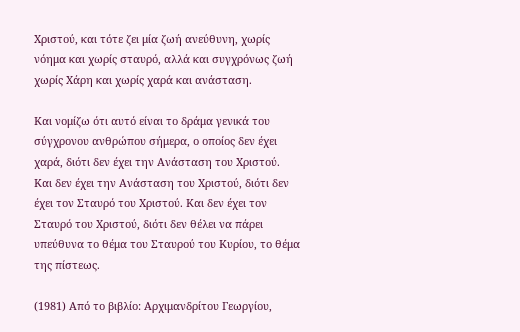Χριστού, και τότε ζει μία ζωή ανεύθυνη, χωρίς νόημα και χωρίς σταυρό, αλλά και συγχρόνως ζωή χωρίς Χάρη και χωρίς χαρά και ανάσταση.

Και νομίζω ότι αυτό είναι το δράμα γενικά του σύγχρονου ανθρώπου σήμερα, ο οποίος δεν έχει χαρά, διότι δεν έχει την Ανάσταση του Χριστού. Και δεν έχει την Ανάσταση του Χριστού, διότι δεν έχει τον Σταυρό του Χριστού. Και δεν έχει τον Σταυρό του Χριστού, διότι δεν θέλει να πάρει υπεύθυνα το θέμα του Σταυρού του Κυρίου, το θέμα της πίστεως.

(1981) Από το βιβλίο: Αρχιμανδρίτου Γεωργίου,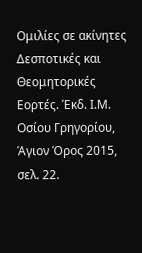Ομιλίες σε ακίνητες Δεσποτικές και Θεομητορικές Εορτές. Έκδ. Ι.Μ. Οσίου Γρηγορίου, Άγιον Όρος 2015, σελ. 22.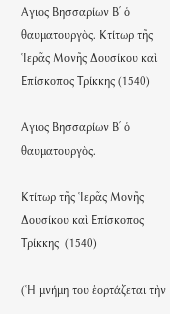Αγιος Βησσαρίων Βʹ ὁ θαυματουργὸς. Κτίτωρ τῆς ῾Ιερᾶς Μονῆς Δουσίκου καὶ Επίσκοπος Τρίκκης (1540)

Αγιος Βησσαρίων Βʹ ὁ θαυματουργὸς.

Κτίτωρ τῆς ῾Ιερᾶς Μονῆς Δουσίκου καὶ Επίσκοπος Τρίκκης  (1540)

(῾Η μνήμη του ἑορτάζεται τὴν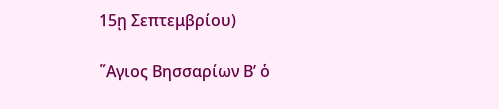15ῃ Σεπτεμβρίου)

῞Αγιος Βησσαρίων Βʹ ὁ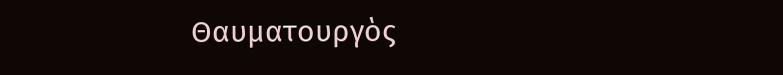Θαυματουργὸς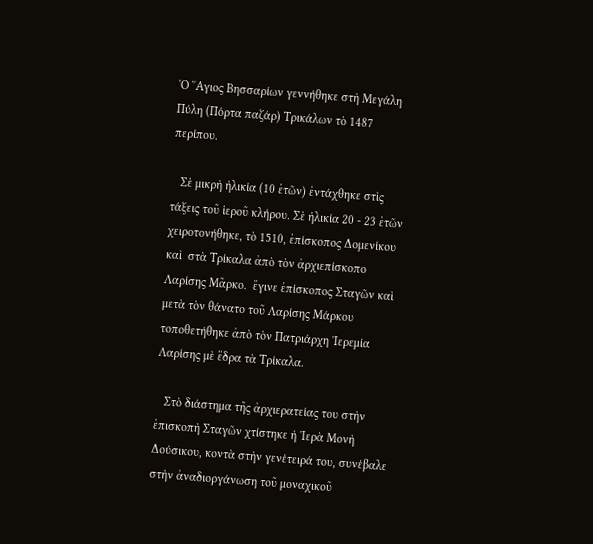῾Ο ῞Αγιος Βησσαρίων γεννήθηκε στὴ Μεγάλη Πύλη (Πόρτα παζάρ) Τρικάλων τὸ 1487 περίπου.

   Σὲ μικρὴ ἡλικία (10 ἐτῶν) ἐντάχθηκε στὶς τάξεις τοῦ ἱεροῦ κλήρου. Σὲ ἡλικία 20 - 23 ἐτῶν χειροτονήθηκε, τὸ 1510, ἐπίσκοπος Δομενίκου καὶ  στὰ Τρίκαλα ἀπὸ τὸν ἀρχιεπίσκοπο Λαρίσης Μᾶρκο.  ἔγινε ἐπίσκοπος Σταγῶν καὶ μετὰ τὸν θάνατο τοῦ Λαρίσης Μάρκου τοποθετήθηκε ἀπὸ τὸν Πατριάρχη ῾Ιερεμία  Λαρίσης μὲ ἕδρα τὰ Τρίκαλα.

   Στὸ διάστημα τῆς ἀρχιερατείας του στὴν ἐπισκοπὴ Σταγῶν χτίστηκε ἡ ῾Ιερὰ Μονὴ Δούσικου, κοντὰ στὴν γενέτειρά του, συνέβαλε στὴν ἀναδιοργάνωση τοῦ μοναχικοῦ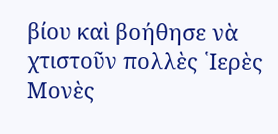βίου καὶ βοήθησε νὰ χτιστοῦν πολλὲς ῾Ιερὲς Μονὲς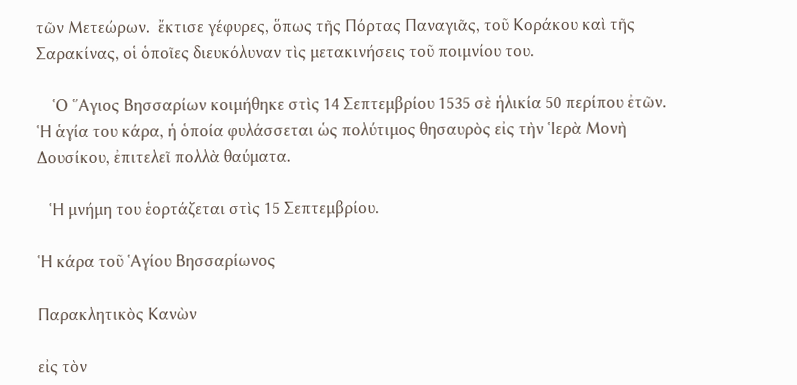τῶν Μετεώρων.  ἔκτισε γέφυρες, ὅπως τῆς Πόρτας Παναγιᾶς, τοῦ Κοράκου καὶ τῆς Σαρακίνας, οἱ ὁποῖες διευκόλυναν τὶς μετακινήσεις τοῦ ποιμνίου του.

    ῾Ο ῞Αγιος Βησσαρίων κοιμήθηκε στὶς 14 Σεπτεμβρίου 1535 σὲ ἡλικία 50 περίπου ἐτῶν. ῾Η ἁγία του κάρα, ἡ ὁποία φυλάσσεται ὡς πολύτιμος θησαυρὸς εἰς τὴν ῾Ιερὰ Μονὴ Δουσίκου, ἐπιτελεῖ πολλὰ θαύματα.

   ῾Η μνήμη του ἑορτάζεται στὶς 15 Σεπτεμβρίου.

῾Η κάρα τοῦ ῾Αγίου Βησσαρίωνος

Παρακλητικὸς Κανὼν

εἰς τὸν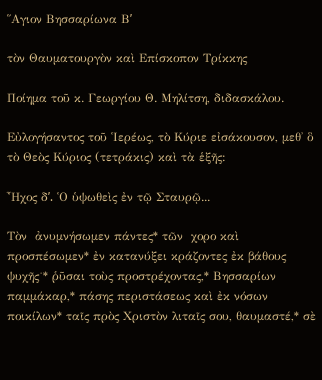῞Αγιον Βησσαρίωνα Βʹ

τὸν Θαυματουργὸν καὶ Επίσκοπον Τρίκκης

Ποίημα τοῦ κ. Γεωργίου Θ. Μηλίτση, διδασκάλου.

Εὐλογήσαντος τοῦ ῾Ιερέως, τὸ Κύριε εἰσάκουσον, μεθ̉ ὃ τὸ Θεὸς Κύριος (τετράκις) καὶ τὰ ἑξῆς:

῏Ηχος δʹ. ῾Ο ὑψωθεὶς ἐν τῷ Σταυρῷ...

Τὸν  ἀνυμνήσωμεν πάντες* τῶν  χορο καὶ προσπέσωμεν* ἐν κατανύξει κράζοντες ἐκ βάθους ψυχῆς˙* ῥῦσαι τοὺς προστρέχοντας,* Βησσαρίων παμμάκαρ,* πάσης περιστάσεως καὶ ἐκ νόσων ποικίλων* ταῖς πρὸς Χριστὸν λιταῖς σου, θαυμαστέ,* σὲ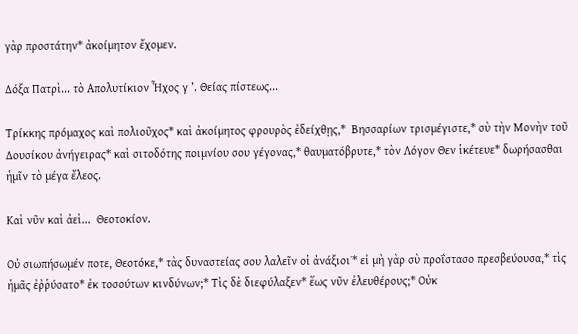γὰρ προστάτην* ἀκοίμητον ἔχομεν.

Δόξα Πατρὶ... τὸ Απολυτίκιον ῏Ηχος γ ’. Θείας πίστεως...

Τρίκκης πρόμαχος καὶ πολιοῦχος* καὶ ἀκοίμητος φρουρὸς ἐδείχθῃς,*  Βησσαρίων τρισμέγιστε,* σὺ τὴν Μονὴν τοῦ Δουσίκου ἀνήγειρας* καὶ σιτοδότης ποιμνίου σου γέγονας,* θαυματόβρυτε,* τὸν Λόγον Θεν ἱκέτευε* δωρήσασθαι ἡμῖν τὸ μέγα ἔλεος.

Καὶ νῦν καὶ ἀεὶ...  Θεοτοκίον.

Οὐ σιωπήσωμέν ποτε, Θεοτόκε,* τὰς δυναστείας σου λαλεῖν οἱ ἀνάξιοι˙* εἰ μὴ γὰρ σὺ προΐστασο πρεσβεύουσα,* τὶς ἡμᾶς ἐῤῥύσατο* ἐκ τοσούτων κινδύνων;* Τὶς δὲ διεφύλαξεν* ἕως νῦν ἐλευθέρους;* Οὐκ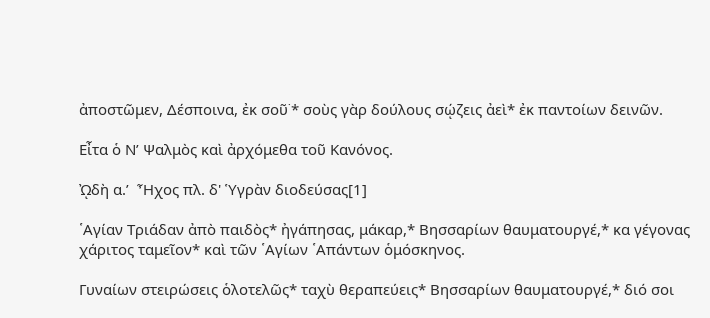ἀποστῶμεν, Δέσποινα, ἐκ σοῦ˙* σοὺς γὰρ δούλους σῴζεις ἀεὶ* ἐκ παντοίων δεινῶν.

Εἶτα ὁ Νʹ Ψαλμὸς καὶ ἀρχόμεθα τοῦ Κανόνος.

ᾨδὴ α.ʹ  Ἦχος πλ. δ' Ὑγρὰν διοδεύσας[1]

῾Αγίαν Τριάδαν ἀπὸ παιδὸς* ἠγάπησας, μάκαρ,* Βησσαρίων θαυματουργέ,* κα γέγονας χάριτος ταμεῖον* καὶ τῶν ῾Αγίων ῾Απάντων ὁμόσκηνος.

Γυναίων στειρώσεις ὁλοτελῶς* ταχὺ θεραπεύεις* Βησσαρίων θαυματουργέ,* διό σοι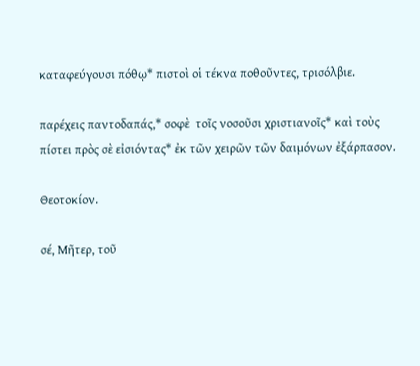καταφεύγουσι πόθῳ* πιστοὶ οἱ τέκνα ποθοῦντες, τρισόλβιε.

παρέχεις παντοδαπάς,* σοφὲ  τοῖς νοσοῦσι χριστιανοῖς* καὶ τοὺς πίστει πρὸς σὲ εἰσιόντας* ἐκ τῶν χειρῶν τῶν δαιμόνων ἐξάρπασον.

Θεοτοκίον.

σέ, Μῆτερ, τοῦ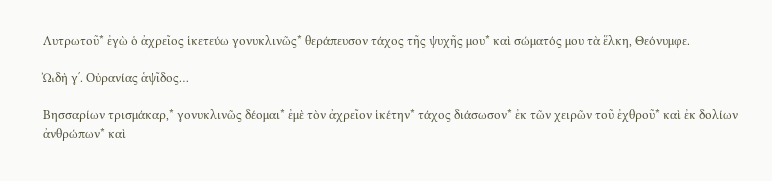Λυτρωτοῦ* ἐγὼ ὁ ἀχρεῖος ἱκετεύω γονυκλινῶς* θεράπευσον τάχος τῆς ψυχῆς μου* καὶ σώματός μου τὰ ἕλκη, Θεόνυμφε.

ᾨδὴ γʹ. Οὐρανίας ἁψῖδος…

Βησσαρίων τρισμάκαρ,* γονυκλινῶς δέομαι* ἐμὲ τὸν ἀχρεῖον ἱκέτην* τάχος διάσωσον* ἐκ τῶν χειρῶν τοῦ ἐχθροῦ* καὶ ἐκ δολίων ἀνθρώπων* καὶ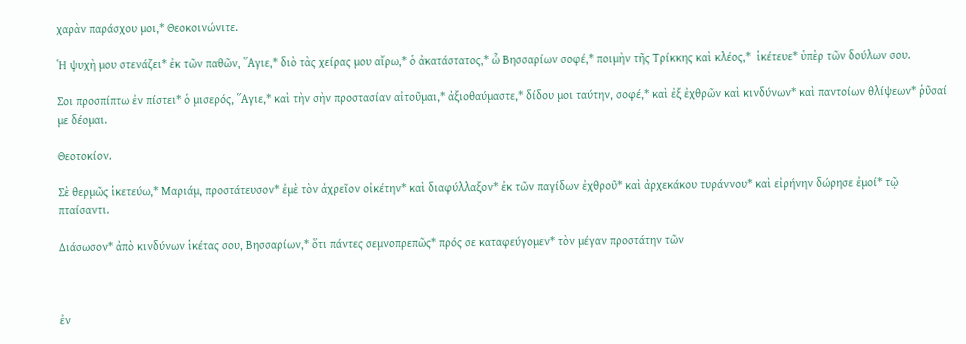χαρὰν παράσχου μοι,* Θεοκοινώνιτε.

῾Η ψυχὴ μου στενάζει* ἐκ τῶν παθῶν, ῞Αγιε,* διὸ τὰς χείρας μου αἴρω,* ὁ ἀκατάστατος,* ὧ Βησσαρίων σοφέ,* ποιμὴν τῆς Τρίκκης καὶ κλέος,*  ἱκέτευε* ὑπὲρ τῶν δούλων σου.

Σοι προσπίπτω ἐν πίστει* ὁ μισερός, ῞Αγιε,* καὶ τὴν σὴν προστασίαν αἰτοῦμαι,* ἀξιοθαύμαστε,* δίδου μοι ταύτην, σοφέ,* καὶ ἐξ ἐχθρῶν καὶ κινδύνων* καὶ παντοίων θλίψεων* ῥῦσαί με δέομαι.

Θεοτοκίον.

Σὲ θερμῶς ἱκετεύω,* Μαριάμ, προστάτευσον* ἐμὲ τὸν ἀχρεῖον οἰκέτην* καὶ διαφύλλαξον* ἐκ τῶν παγίδων ἐχθροῦ* καὶ ἀρχεκάκου τυράννου* καὶ εἰρήνην δώρησε ἐμοί* τῷ πταίσαντι.

Διάσωσον* ἀπὸ κινδύνων ἱκέτας σου, Βησσαρίων,* ὅτι πάντες σεμνοπρεπῶς* πρός σε καταφεύγομεν* τὸν μέγαν προστάτην τῶν



ἐν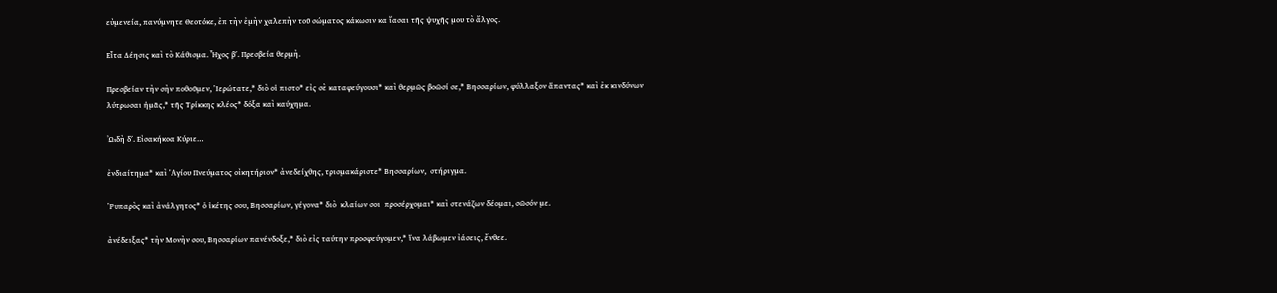εὐμενεία, πανύμνητε Θεοτόκε, ἐπ τὴν ἐμὴν χαλεπὴν τοῦ σώματος κάκωσιν κα ἴασαι τῆς ψυχῆς μου τὸ ἄλγος.

Εἶτα Δέησις καὶ τὸ Κάθισμα. Ἦχος βʹ. Πρεσβεία θερμὴ.

Πρεσβείαν τὴν σὴν ποθοῦμεν, ῾Ιερώτατε,* διὸ οἱ πιστο* εἰς σὲ καταφεύγουσι* καὶ θερμῶς βοῶσί σε,* Βησσαρίων, φύλλαξον ἅπαντας* καὶ ἐκ κινδύνων λύτρωσαι ἡμᾶς,* τῆς Τρίκκης κλέος* δόξα καὶ καύχημα.

ᾨδὴ δʹ. Εἰσακήκοα Κύριε…

ἐνδιαίτημα* καὶ ῾Αγίου Πνεύματος οἰκητήριον* ἀνεδείχθης, τρισμακάριστε* Βησσαρίων,  στήριγμα.

῾Ρυπαρὸς καὶ ἀνάλγητος* ὁ ἱκέτης σου, Βησσαρίων, γέγονα* διὸ  κλαίων σοι  προσέρχομαι* καὶ στενάζων δέομαι, σῶσόν με.

ἀνέδειξας* τὴν Μονὴν σου, Βησσαρίων πανένδοξε,* διὸ εἰς ταύτην προσφεύγομεν,* ἵνα λάβωμεν ἰάσεις, ἔνθεε.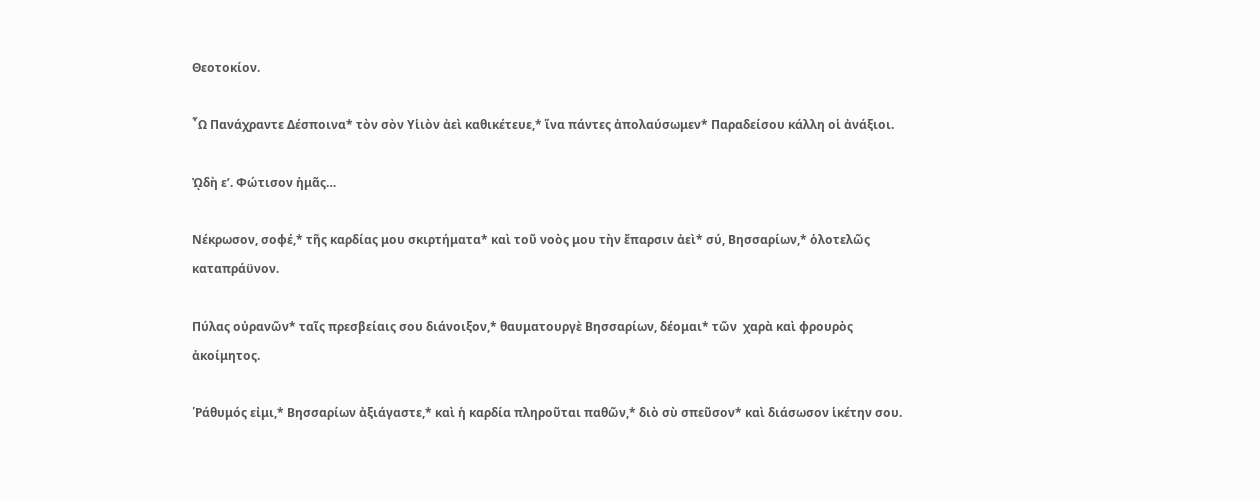Θεοτοκίον.

῏Ω Πανάχραντε Δέσποινα* τὸν σὸν Υἱιὸν ἀεὶ καθικέτευε,* ἵνα πάντες ἀπολαύσωμεν* Παραδείσου κάλλη οἱ ἀνάξιοι.

ᾨδὴ εʹ. Φώτισον ἡμᾶς…

Νέκρωσον, σοφέ,* τῆς καρδίας μου σκιρτήματα* καὶ τοῦ νοὸς μου τὴν ἔπαρσιν ἀεὶ* σύ, Βησσαρίων,* ὁλοτελῶς καταπράϋνον.

Πύλας οὐρανῶν* ταῖς πρεσβείαις σου διάνοιξον,* θαυματουργὲ Βησσαρίων, δέομαι* τῶν  χαρὰ καὶ φρουρὸς ἀκοίμητος.

῾Ράθυμός εἰμι,* Βησσαρίων ἀξιάγαστε,* καὶ ἡ καρδία πληροῦται παθῶν,* διὸ σὺ σπεῦσον* καὶ διάσωσον ἱκέτην σου.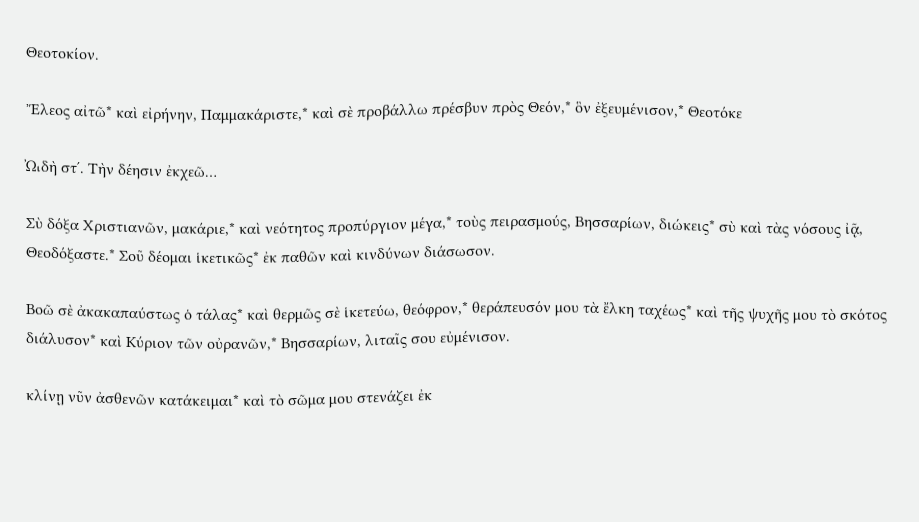Θεοτοκίον.

῎Ελεος αἰτῶ* καὶ εἰρήνην, Παμμακάριστε,* καὶ σὲ προβάλλω πρέσβυν πρὸς Θεόν,* ὃν ἐξευμένισον,* Θεοτόκε

ᾨδὴ στʹ. Τὴν δέησιν ἐκχεῶ…

Σὺ δόξα Χριστιανῶν, μακάριε,* καὶ νεότητος προπύργιον μέγα,* τοὺς πειρασμούς, Βησσαρίων, διώκεις* σὺ καὶ τὰς νόσους ἰᾷ, Θεοδόξαστε.* Σοῦ δέομαι ἱκετικῶς* ἐκ παθῶν καὶ κινδύνων διάσωσον.

Βοῶ σὲ ἀκακαπαύστως ὁ τάλας* καὶ θερμῶς σὲ ἱκετεύω, θεόφρον,* θεράπευσόν μου τὰ ἔλκη ταχέως* καὶ τῆς ψυχῆς μου τὸ σκότος διάλυσον* καὶ Κύριον τῶν οὐρανῶν,* Βησσαρίων, λιταῖς σου εὐμένισον.

κλίνῃ νῦν ἀσθενῶν κατάκειμαι* καὶ τὸ σῶμα μου στενάζει ἐκ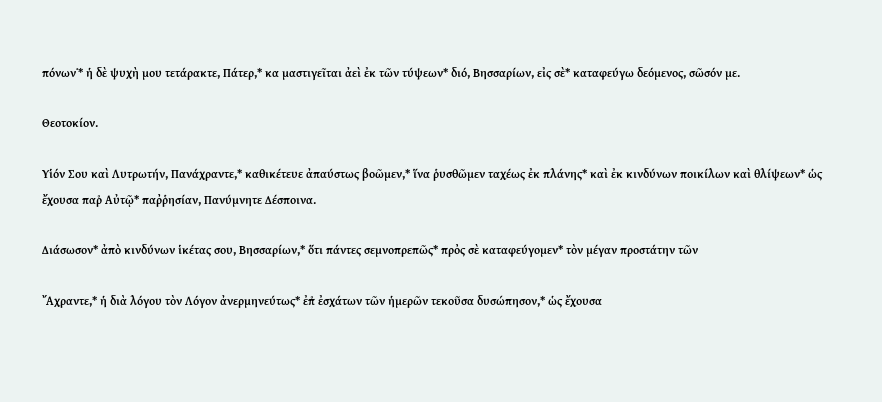πόνων˙* ἡ δὲ ψυχὴ μου τετάρακτε, Πάτερ,* κα μαστιγεῖται ἀεὶ ἐκ τῶν τύψεων* διό, Βησσαρίων, εἰς σὲ* καταφεύγω δεόμενος, σῶσόν με.

Θεοτοκίον.

Υἱόν Σου καὶ Λυτρωτήν, Πανάχραντε,* καθικέτευε ἀπαύστως βοῶμεν,* ἵνα ῥυσθῶμεν ταχέως ἐκ πλάνης* καὶ ἐκ κινδύνων ποικίλων καὶ θλίψεων* ὡς ἔχουσα παρ̉ Αὐτῷ* παῤῥησίαν, Πανύμνητε Δέσποινα.

Διάσωσον* ἀπὸ κινδύνων ἱκέτας σου, Βησσαρίων,* ὅτι πάντες σεμνοπρεπῶς* πρὀς σὲ καταφεύγομεν* τὸν μέγαν προστάτην τῶν

῎Αχραντε,* ἡ διὰ λόγου τὸν Λόγον ἀνερμηνεύτως* ἐπ̉ ἐσχάτων τῶν ἡμερῶν τεκοῦσα δυσώπησον,* ὡς ἔχουσα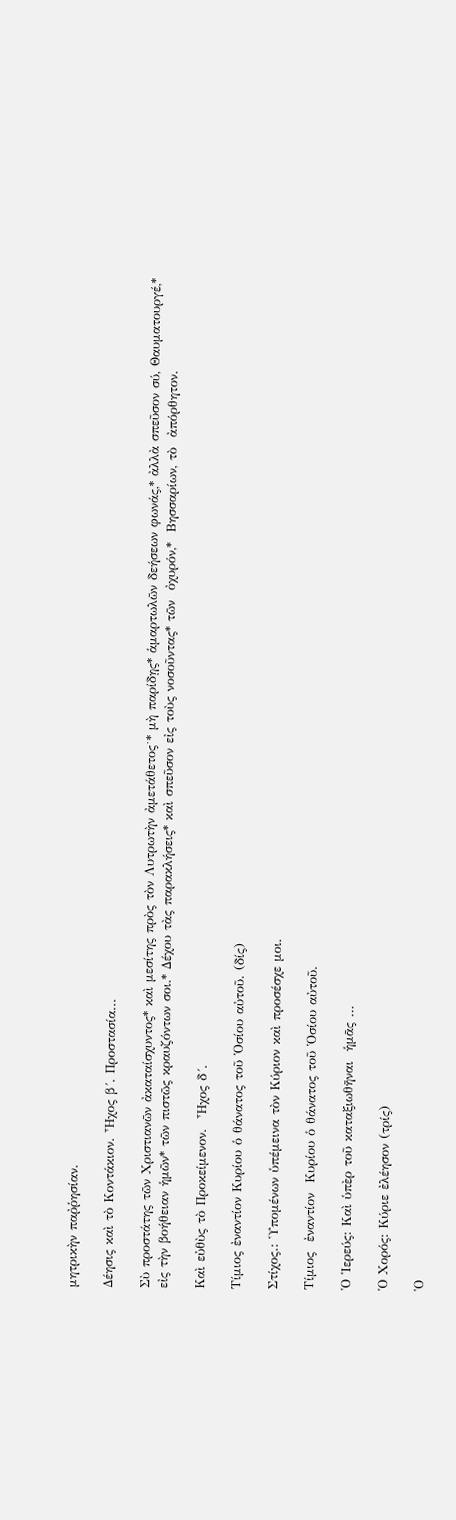μητρικὴν παῤῥησίαν.

Δέησις καὶ τὸ Κοντάκιον. Ἦχος β´. Προστασία...

Σὺ προστάτης τῶν Χριστιανῶν ἀκαταίσχυντος* καὶ μεσίτης πρὸς τὸν Λυτρωτὴν ἀμετάθετος˙* μὴ παρίδῃς* ἁμαρτωλῶν δεήσεων φωνάς,* ἀλλὰ σπεῦσον σύ, Θαυματουργέ,* εἰς τὴν βοήθειαν ἡμῶν* τῶν πιστῶς κραυζόντων σοι.* Δέχου τὰς παρακλήσεις* καὶ σπεῦσον εἰς τοὺς νοσοῦντας* τῶν  ὀχυρόν,*  Βησσαρίων, τὸ  ἀπόρθητον.

Καὶ εὐθὺς τὸ Προκείμενον.  Ἦχος δ´.

Τίμιος ἐναντίον Κυρίου ὁ θάνατος τοῦ Ὁσίου αὐτοῦ. (δίς)

Στίχος.: Ὑπομένων ὑπέμεινα τὸν Κύριον καὶ προσέσχε μοι.

Τίμιος  ἐναντίον  Κυρίου ὁ θάνατος τοῦ Ὁσίου αὐτοῦ.

῾Ο ῾Ιερεύς: Καὶ ὑπὲρ τοῦ καταξιωθῆναι  ἡμᾶς …

῾Ο Χορός: Κύριε ἐλέησον (τρίς)

῾Ο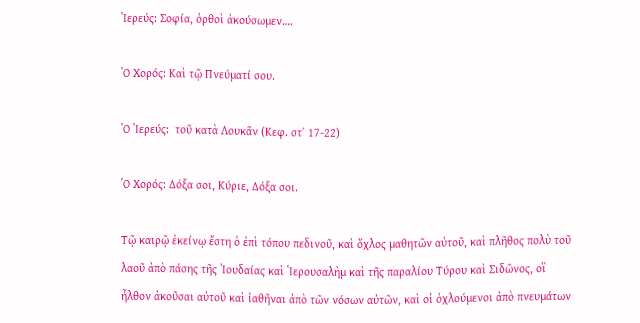῾Ιερεύς: Σοφία, ὀρθοὶ ἀκούσωμεν….

῾Ο Χορός: Καὶ τῷ Πνεύματί σου.

῾Ο ῾Ιερεύς:  τοῦ κατὰ Λουκᾶν (Κεφ. στ΄ 17-22)

῾Ο Χορός: Δόξα σοι, Κύριε, Δόξα σοι.

Τῷ καιρῷ ἐκείνῳ ἔστη ὁ ἐπὶ τόπου πεδινοῦ, καὶ ὄχλος μαθητῶν αὐτοῦ, καὶ πλῆθος πολὺ τοῦ λαοῦ ἀπὸ πάσης τῆς ᾿Ιουδαίας καὶ ῾Ιερουσαλὴμ καὶ τῆς παραλίου Τύρου καὶ Σιδῶνος, οἳ ἦλθον ἀκοῦσαι αὐτοῦ καὶ ἰαθῆναι ἀπὸ τῶν νόσων αὐτῶν, καὶ οἱ ὀχλούμενοι ἀπὸ πνευμάτων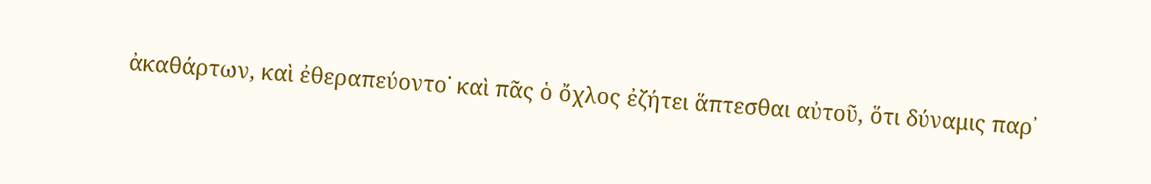ἀκαθάρτων, καὶ ἐθεραπεύοντο˙ καὶ πᾶς ὁ ὄχλος ἐζήτει ἅπτεσθαι αὐτοῦ, ὅτι δύναμις παρ᾿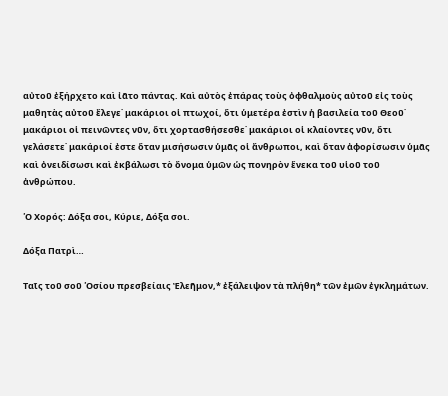αὐτοῦ ἐξήρχετο καὶ ἰᾶτο πάντας. Καὶ αὐτὸς ἐπάρας τοὺς ὀφθαλμοὺς αὐτοῦ εἰς τοὺς μαθητὰς αὐτοῦ ἔλεγε˙ μακάριοι οἱ πτωχοί, ὅτι ὑμετέρα ἐστὶν ἡ βασιλεία τοῦ Θεοῦ˙ μακάριοι οἱ πεινῶντες νῦν, ὅτι χορτασθήσεσθε˙ μακάριοι οἱ κλαίοντες νῦν, ὅτι γελάσετε˙ μακάριοί ἐστε ὅταν μισήσωσιν ὑμᾶς οἱ ἄνθρωποι, καὶ ὅταν ἀφορίσωσιν ὑμᾶς καὶ ὀνειδίσωσι καὶ ἐκβάλωσι τὸ ὄνομα ὑμῶν ὡς πονηρὸν ἕνεκα τοῦ υἱοῦ τοῦ ἀνθρώπου.

῾Ο Χορός: Δόξα σοι, Κύριε, Δόξα σοι.

Δόξα Πατρὶ…

Ταῖς τοῦ σοῦ ῾Οσίου πρεσβείαις Ἐλεῆμον,* ἐξάλειψον τὰ πλήθη* τῶν ἐμῶν ἐγκλημάτων.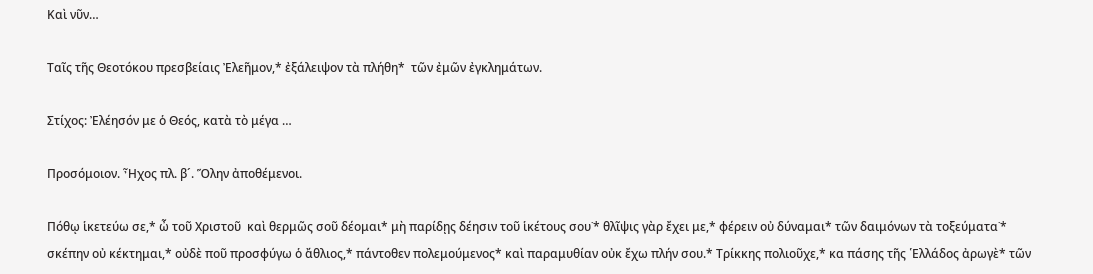Καὶ νῦν…

Ταῖς τῆς Θεοτόκου πρεσβείαις Ἐλεῆμον,* ἐξάλειψον τὰ πλήθη*  τῶν ἐμῶν ἐγκλημάτων.

Στίχος: Ἐλέησόν με ὁ Θεός, κατὰ τὸ μέγα …

Προσόμοιον. Ἦχος πλ. β´. Ὅλην ἀποθέμενοι.

Πόθῳ ἱκετεύω σε,* ὦ τοῦ Χριστοῦ  καὶ θερμῶς σοῦ δέομαι* μὴ παρίδῃς δέησιν τοῦ ἱκέτους σου˙* θλῖψις γὰρ ἔχει με,* φέρειν οὐ δύναμαι* τῶν δαιμόνων τὰ τοξεύματα˙* σκέπην οὐ κέκτημαι,* οὐδὲ ποῦ προσφύγω ὁ ἄθλιος,* πάντοθεν πολεμούμενος* καὶ παραμυθίαν οὐκ ἔχω πλήν σου.* Τρίκκης πολιοῦχε,* κα πάσης τῆς ῾Ελλάδος ἀρωγὲ* τῶν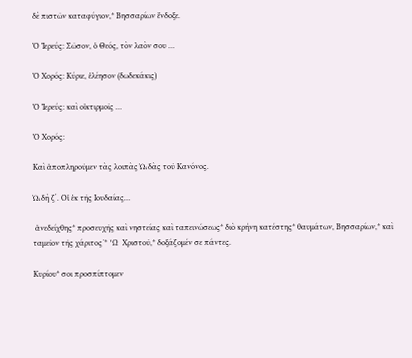δὲ πιστῶν καταφύγιον,* Βησσαρίων ἔνδοξε.

῾Ο ῾Ιερεύς: Σῶσον, ὁ Θεός, τὸν λαὸν σου …

῾Ο Χορός: Κύριε, ἐλέησον (δωδεκάκις)

῾Ο ῾Ιερεύς: καὶ οἰκτιρμοῖς …

῾Ο Χορός:

Καὶ ἀποπληροῦμεν τὰς λοιπὰς ᾨδὰς τοῦ Κανόνος.

ᾨδὴ ζʹ. Οἱ ἐκ τῆς Ιουδαίας…

 ἀνεδείχθης* προσευχῆς καὶ νηστείας καὶ ταπεινώσεως* διὸ κρήνη κατέστης* θαυμάτων, Βησσαρίων,* καὶ ταμεῖον τῆς χάριτος˙* ῏Ω  Χριστοῦ,* δοξάζομέν σε πάντες.

Κυρίου* σοι προσπίπτομεν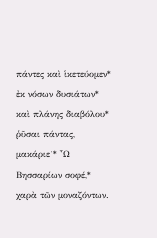πάντες καὶ ἱκετεύομεν* ἐκ νόσων δυσιάτων* καὶ πλάνης διαβόλου* ῥῦσαι πάντας, μακάριε˙* ῏Ω  Βησσαρίων σοφέ,* χαρὰ τῶν μοναζόντων.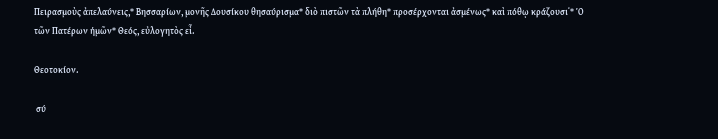Πειρασμοὺς ἀπελαύνεις,* Βησσαρίων, μονῆς Δουσίκου θησαύρισμα* διὸ πιστῶν τὰ πλήθη* προσέρχονται ἀσμένως* καὶ πόθῳ κράζουσι˙* ῾Ο τῶν Πατέρων ἡμῶν* Θεός, εὐλογητὸς εἶ.

Θεοτοκίον.

 σύ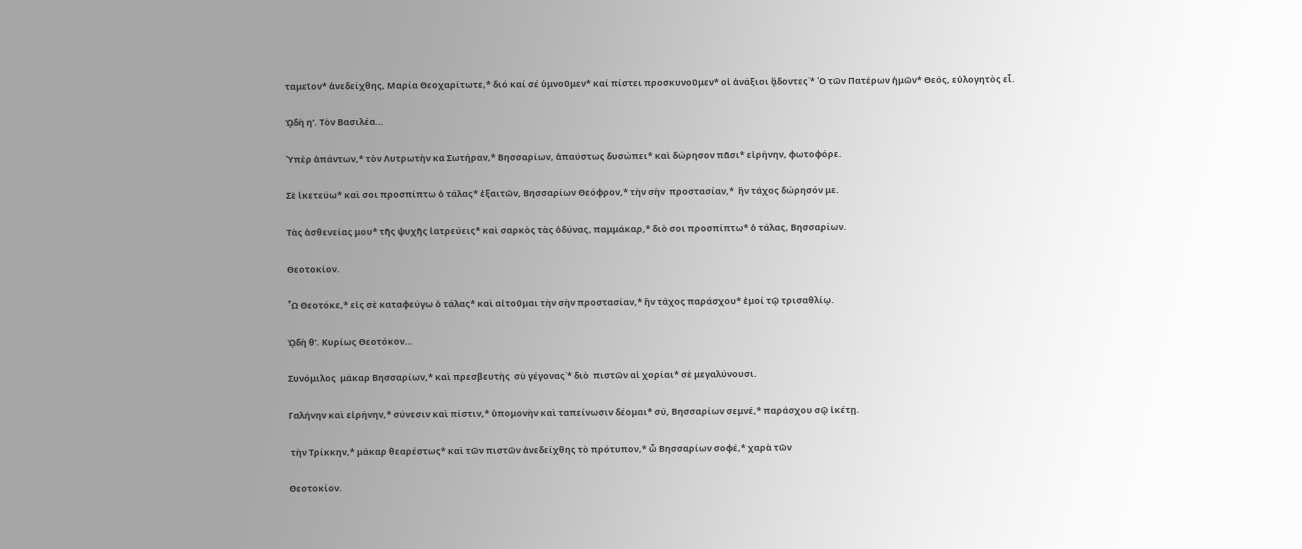ταμεῖον* ἀνεδείχθης, Μαρία Θεοχαρίτωτε,* διό καί σέ ὑμνοῦμεν* καί πίστει προσκυνοῦμεν* οἱ ἀνάξιοι ᾂδοντες˙* ῾Ο τῶν Πατέρων ἡμῶν* Θεός, εὐλογητὸς εἶ.

ᾨδὴ ηʹ. Τὸν Βασιλέα…

῾Υπὲρ ἁπάντων,* τὸν Λυτρωτὴν κα Σωτήραν,* Βησσαρίων, ἀπαύστως δυσώπει* καὶ δώρησον πᾶσι* εἰρήνην, φωτοφόρε.

Σὲ ἱκετεύω* καὶ σοι προσπίπτω ὁ τάλας* ἐξαιτῶν, Βησσαρίων Θεόφρον,* τὴν σὴν  προστασίαν,*  ἣν τάχος δώρησόν με.

Τὰς ἀσθενείας μου* τῆς ψυχῆς ἰατρεύεις* καὶ σαρκὸς τὰς ὀδύνας, παμμάκαρ,* διὸ σοι προσπίπτω* ὁ τάλας, Βησσαρίων.

Θεοτοκίον.

῏Ω Θεοτόκε,* εἰς σὲ καταφεύγω ὁ τάλας* καὶ αἰτοῦμαι τὴν σὴν προστασίαν,* ἣν τάχος παράσχου* ἐμοί τῷ τρισαθλίῳ.

ᾨδὴ θʹ. Κυρίως Θεοτόκον…

Συνόμιλος  μάκαρ Βησσαρίων,* καὶ πρεσβευτὴς  σὺ γέγονας˙* διὸ  πιστῶν αἱ χορίαι* σὲ μεγαλύνουσι.

Γαλήνην καὶ εἰρήνην,* σύνεσιν καὶ πίστιν,* ὑπομονὴν καὶ ταπείνωσιν δέομαι* σύ, Βησσαρίων σεμνέ,* παράσχου σῷ ἱκέτῃ.

 τὴν Τρίκκην,* μάκαρ θεαρέστως* καὶ τῶν πιστῶν ἀνεδείχθης τὸ πρότυπον,* ὦ Βησσαρίων σοφέ,* χαρὰ τῶν

Θεοτοκίον.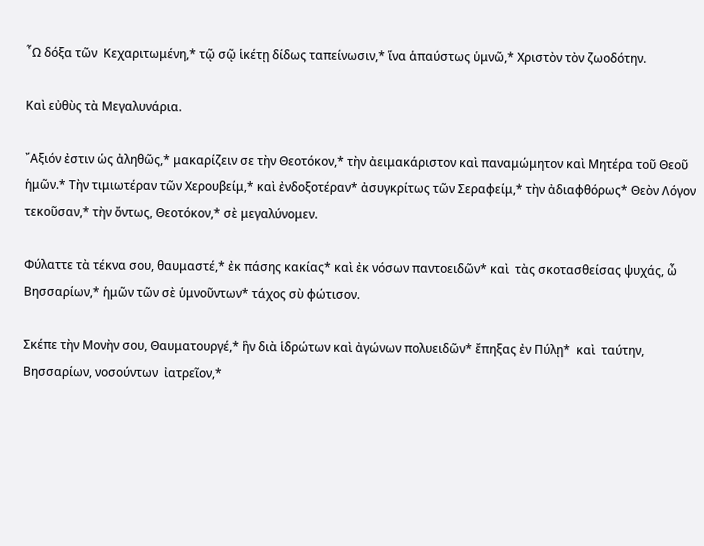῏Ω δόξα τῶν  Κεχαριτωμένη,* τῷ σῷ ἱκέτῃ δίδως ταπείνωσιν,* ἵνα ἁπαύστως ὑμνῶ,* Χριστὸν τὸν ζωοδότην.

Καὶ εὐθὺς τὰ Μεγαλυνάρια.

῎Αξιόν ἐστιν ὡς ἀληθῶς,* μακαρίζειν σε τὴν Θεοτόκον,* τὴν ἀειμακάριστον καὶ παναμώμητον καὶ Μητέρα τοῦ Θεοῦ ἡμῶν.* Τὴν τιμιωτέραν τῶν Χερουβείμ,* καὶ ἐνδοξοτέραν* ἀσυγκρίτως τῶν Σεραφείμ,* τὴν ἀδιαφθόρως* Θεὸν Λόγον τεκοῦσαν,* τὴν ὄντως, Θεοτόκον,* σὲ μεγαλύνομεν.

Φύλαττε τὰ τέκνα σου, θαυμαστέ,* ἐκ πάσης κακίας* καὶ ἐκ νόσων παντοειδῶν* καὶ  τὰς σκοτασθείσας ψυχάς, ὦ Βησσαρίων,* ἡμῶν τῶν σὲ ὑμνοῦντων* τάχος σὺ φώτισον.

Σκέπε τὴν Μονὴν σου, Θαυματουργέ,* ἣν διὰ ἱδρώτων καὶ ἀγώνων πολυειδῶν* ἔπηξας ἐν Πύλῃ*  καὶ  ταύτην,  Βησσαρίων, νοσούντων  ἰατρεῖον,*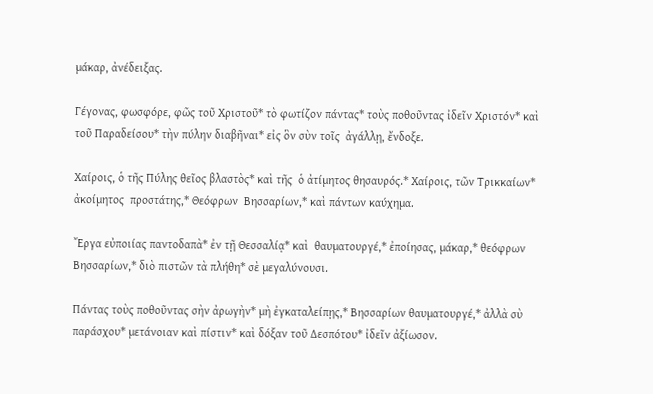μάκαρ, ἀνέδειξας.

Γέγονας, φωσφόρε, φῶς τοῦ Χριστοῦ* τὸ φωτίζον πάντας* τοὺς ποθοῦντας ἰδεῖν Χριστόν* καὶ τοῦ Παραδείσου* τὴν πύλην διαβῆναι* εἰς ὃν σὺν τοῖς  ἀγάλλῃ, ἔνδοξε.

Χαίροις, ὁ τῆς Πύλης θεῖος βλαστὸς* καὶ τῆς  ὁ ἀτίμητος θησαυρός.* Χαίροις, τῶν Τρικκαίων* ἀκοίμητος  προστάτης,* Θεόφρων  Βησσαρίων,* καὶ πάντων καύχημα.

῎Εργα εὐποιίας παντοδαπὰ* ἐν τῇ Θεσσαλίᾳ* καὶ  θαυματουργέ,* ἐποίησας, μάκαρ,* θεόφρων Βησσαρίων,* διὸ πιστῶν τὰ πλήθη* σὲ μεγαλύνουσι.

Πάντας τοὺς ποθοῦντας σὴν ἀρωγὴν* μὴ ἐγκαταλείπῃς,* Βησσαρίων θαυματουργέ,* ἀλλὰ σὺ παράσχου* μετάνοιαν καὶ πίστιν* καὶ δόξαν τοῦ Δεσπότου* ἰδεῖν ἀξίωσον.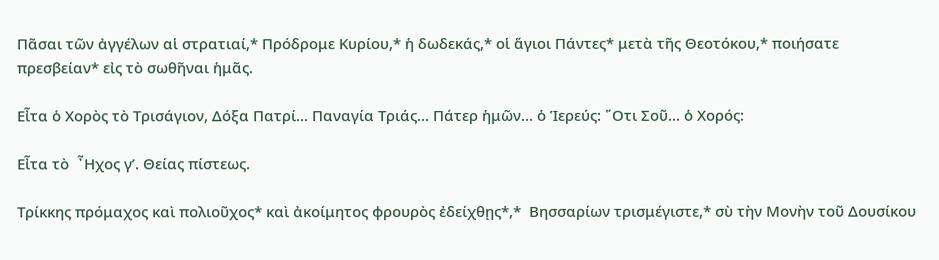Πᾶσαι τῶν ἀγγέλων αἱ στρατιαί,* Πρόδρομε Κυρίου,* ἡ δωδεκάς,* οἱ ἅγιοι Πάντες* μετὰ τῆς Θεοτόκου,* ποιήσατε πρεσβείαν* εἰς τὸ σωθῆναι ἡμᾶς.

Εἶτα ὁ Χορὸς τὸ Τρισάγιον, Δόξα Πατρί... Παναγία Τριάς... Πάτερ ἡμῶν... ὁ Ἱερεύς: ῞Οτι Σοῦ... ὁ Χορός:

Εἶτα τὸ  ῏Ηχος γ’. Θείας πίστεως.

Τρίκκης πρόμαχος καὶ πολιοῦχος* καὶ ἀκοίμητος φρουρὸς ἐδείχθῃς*,*  Βησσαρίων τρισμέγιστε,* σὺ τὴν Μονὴν τοῦ Δουσίκου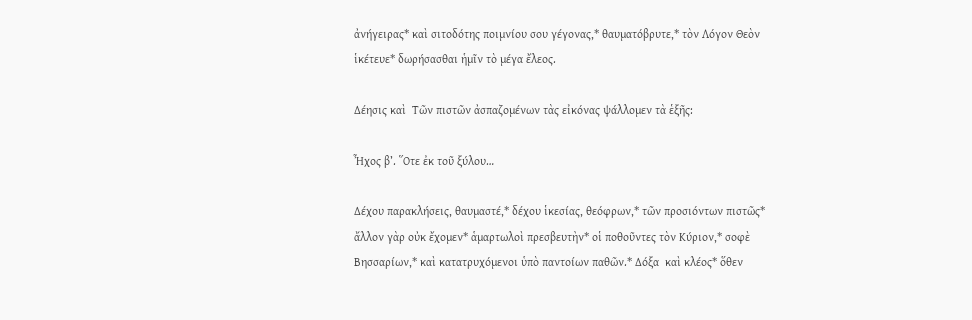ἀνήγειρας* καὶ σιτοδότης ποιμνίου σου γέγονας,* θαυματόβρυτε,* τὸν Λόγον Θεὸν ἱκέτευε* δωρήσασθαι ἡμῖν τὸ μέγα ἔλεος.

Δέησις καὶ  Τῶν πιστῶν ἀσπαζομένων τὰς εἰκόνας ψάλλομεν τὰ ἑξῆς:

῏Ηχος β’. ῞Οτε ἐκ τοῦ ξύλου…

Δέχου παρακλήσεις, θαυμαστέ,* δέχου ἱκεσίας, θεόφρων,* τῶν προσιόντων πιστῶς* ἄλλον γὰρ οὐκ ἔχομεν* ἁμαρτωλοὶ πρεσβευτὴν* οἱ ποθοῦντες τὸν Κύριον,* σοφὲ Βησσαρίων,* καὶ κατατρυχόμενοι ὑπὸ παντοίων παθῶν.* Δόξα  καὶ κλέος* ὅθεν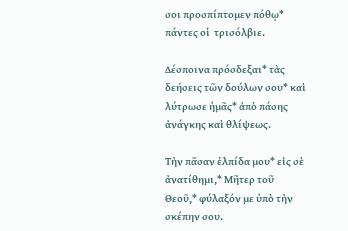σοι προσπίπτομεν πόθῳ* πάντες οἱ  τρισόλβιε.

Δέσποινα πρόσδεξαι* τὰς δεήσεις τῶν δούλων σου* καὶ λύτρωσε ἡμᾶς* ἀπὸ πάσης ἀνάγκης καὶ θλίψεως.

Τὴν πᾶσαν ἐλπίδα μου* εἰς σὲ ἀνατίθημι,* Μῆτερ τοῦ Θεοῦ,* φύλαξόν με ὑπὸ τὴν σκέπην σου.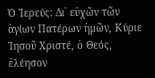Ὁ Ἱερεύς: Δι᾿ εὐχῶν τῶν ἁγίων Πατέρων ἡμῶν, Κύριε Ἰησοῦ Χριστέ, ὁ Θεός, ἐλέησον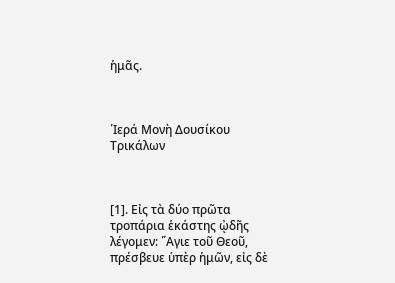ἡμᾶς.



῾Ιερά Μονὴ Δουσίκου Τρικάλων



[1]. Εἰς τὰ δύο πρῶτα τροπάρια ἑκάστης ᾠδῆς λέγομεν: ῞Αγιε τοῦ Θεοῦ, πρέσβευε ὑπὲρ ἡμῶν, εἰς δὲ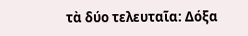τὰ δύο τελευταῖα: Δόξα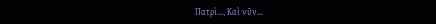Πατρὶ…, Καὶ νῦν…